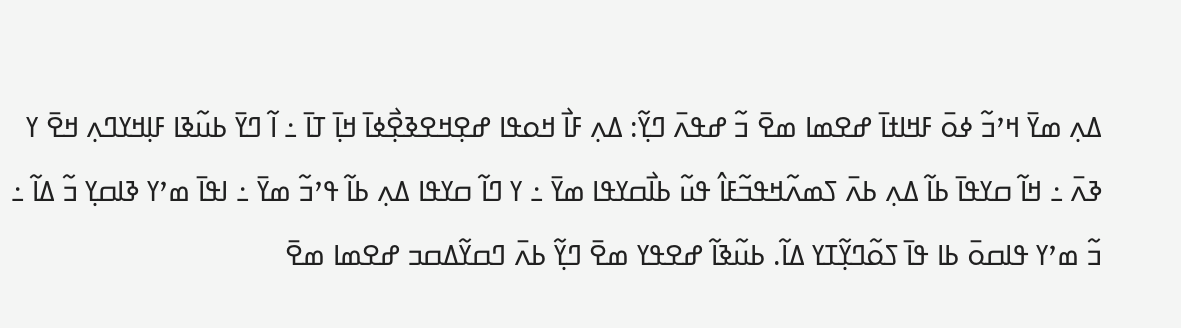ߡߍ߲ ߘߌ߫ ߞߴߏ߬ ߦߋ߫ ߓߞߊߙߊ߫ ߝߐߘߊ ߘߐ߫ ߏ߬ ߝߟߍ߫ ߣߌ߲߬: ߡߍ߲ ߓߊ߯ ߞߋߟߊ ߝߐ߲ߞߐߢߐ߲߯ߦߊ߫ ߞߊ߲߫ ߠߊ߫ ߸ ߊ߬ ߣߌ߫ ߕߎ߬ߢߊ ߓߊ߲ߞߌߣߍ߲ ߞߐ߫ ߌ ߢߍ߫ ߸ ߞߊ߬ ߛߌߟߊ߫ ߕߊ߬ ߡߍ߲ ߕߍ߫ ߖߘߍ߬ߞߟߏ߬ߓߊ߮ ߟߎ߬ ߕߊ߯ߛߌߟߊ ߘߌ߫ ߸ ߌ ߣߊ߬ ߛߌߟߊ ߡߍ߲ ߕߊ߬ ߟߴߏ߬ ߘߌ߫ ߸ ߊߟߊ߫ ߘߴߌ ߢߊߛߌ߲ ߏ߬ ߡߊ߬ ߸ ߏ߬ ߘߴߌ ߟߊߛߋ߫ ߕߊ ߟߊ߫ ߖߋ߬ߣߌ߲߬ߠߌ ߡߊ߬. ߕߎ߬ߢߊ߬ ߝߐߟߌ ߘߐ߫ ߣߌ߲߬ ߕߍ߫ ߣߛߌ߬ߡߛߏ ߝߐߘߊ ߘߐ߫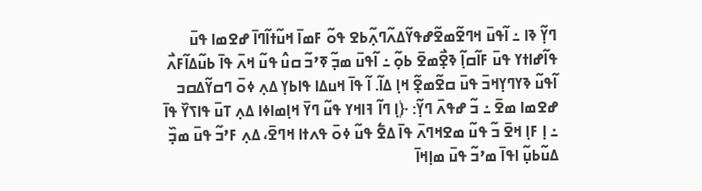ߣߌ߲߬ ߢߊ ߸ ߊ߬ߟߎ߫ ߞߣߐ߬ߘߐ߬ߝߟߌ߬ߡߍ߬ߣߍ߲߬ߕߐ ߟߋ߬ ߓߘߊ߫ ߞߎ߬ߙߊ߬ߣߊ߫ ߝߐߘߊ ߟߎ߫ ߟߊ߬ߝߊߙߌ ߟߎ߫ ߓߊ߬ߛߊ߲߬ ߢߐ߲߯ߘߐ߫ ߕߋ߲߬ ߸ ߊ߬ߟߎ߫ ߘߏ߲߬ ߧߴߏ߬ ߛߎ߮ ߟߎ߬ ߞߍ߫ ߟߊ߫ ߕߎ߬ߡߊ߬ߓߍ߯ ߊ߬ߟߎ߬ ߢߌߣߌ߲ߞߏ߫ ߟߎ߫ ߛߐ߬ߘߐ߲߬ ߞߊ߲ ߡߊ߬. ߊ߬ ߟߊ߫ ߞߎߡߊ ߟߊߕߌ߲ ߡߍ߲ ߦߋ߫ ߣߛߌ߬ߡߛߏ ߝߐߘߊ ߘߐ߫ ߸ ߏ߬ ߝߟߍ߫ ߣߌ߲߬: ﴿ߊ߲ ߣߊ߬ ߔߊߞߌ ߟߎ߬ ߣߌ߫ ߞߊ߲ߘߊߦߊ ߡߍ߲ ߠߎ߫ ߟߊߖߌ߰ ߟߊ߫ ߸ ߊ߲ ߓߊ߲ ߞߐ߫ ߏ߬ ߟߎ߬ ߘߐߞߣߍ߫ ߟߊ߫ ߡߐ߱ ߟߎ߬ ߦߋ߫ ߟߍߙߊ ߞߣߐ߫، ߡߍ߲ ߓߴߏ߬ ߟߎ߫ ߘߏ߲߰ ߡߎ߬ߕߎ߲߬ ߊߟߊ߫ ߘߴߏ߬ ߟߎ߫ ߘߊ߲ߞߊ߫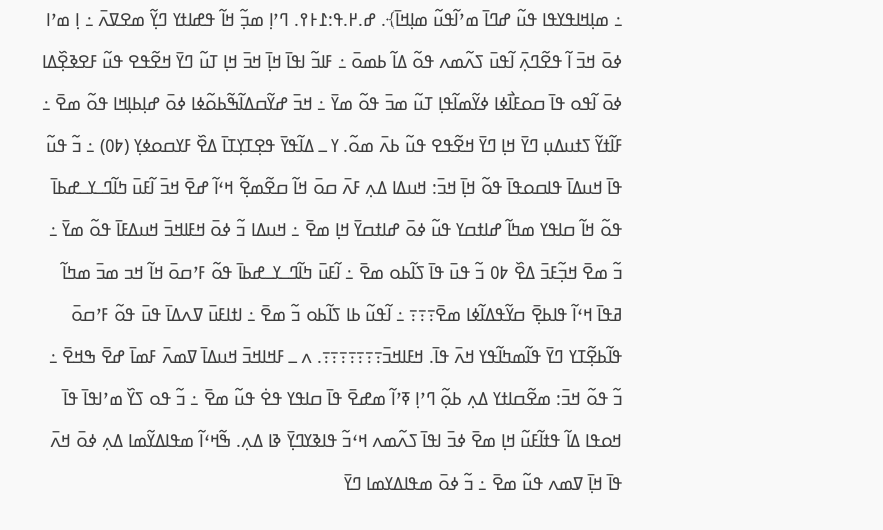߸ ߘߊ߲ߞߊߟߌߟߊ ߟߎ߬ ߝߣߊ߫ ߘߴߊ߬ߟߎ߬ ߘߊ߲ߞߊ߫﴾. ߝ.߂.ߟ:߁߅߉. ߣߴߊ߲ ߘߏ߲߬ ߞߊ߬ ߟߝߊߙߌ ߣߌ߲߬ ߘߐߜߍ߫ ߸ ߊ߲ ߘߴߊ ߦߋ߫ ߞߏ߫ ߊ߬ ߟߐ߬ߣߍ߲߫ ߊ߬ߟߎ߫ ߖߍ߬ߘߍ ߟߋ߬ ߡߊ߬ ߕߘߋ߫ ߸ ߓߊߏ߬ ߊߟߊ߫ ߞߊ߲߫ ߞߏ߫ ߞߊ߲ ߠߎ߬ ߣߌ߫ ߞߐ߬ߟߐ ߟߎ߬ ߓߐߢߐ߲߰ߡߊ ߦߋ߫ ߊ߬ߟߋ ߟߊ߫ ߛߋߓߊ߯ߦߊ ߦߌ߬ߘߊ߬ߟߊ߲ ߠߎ߬ ߘߏ߫ ߟߋ߬ ߘߌ߫ ߸ ߞߏ߫ ߝߌ߬ߛߡߊ߬ߒ߬ߕߋ߬ߦߊ ߦߋ߫ ߝߊ߲ߕߊ߲ߞߊ ߟߋ߬ ߘߐ߫ ߸ ߓߊ߬ߙߌ߬ ߖߙߎߡߎ߲ ߣߌ߫ ߞߊ߲ ߣߌ߫ ߞߐ߬ߟߐ ߟߎ߬ ߕߍ߫ ߘߋ߬. ߌ ߺ ߡߊ߬ߟߌ߫ ߟߐ߲ߠߌ߲ߠߊ߫ ߡߐ߰ ߓߌߛߋߦߌ߲ (߈߀) ߸ ߏ߬ ߟߎ߬ ߟߊ߫ ߞߎߡߊ߫ ߟߊߛߋߟߊ߫ ߟߋ߬ ߞߊ߲߫ ߞߏ߫: ߞߎߡߊ ߡߍ߲ ߓߍ߫ ߛߋ߫ ߞߊ߬ ߛߐ߬ߘߐ߲߬ ߞߵߊ߬ ߝߐ߫ ߞߏ߫ ߊ߬ߓߎ߫ ߤߊ߬ߣߺߌߺߝߕߊ߫ ߟߋ߬ ߞߊ߬ ߛߊߟߌ ߘߤߊ߬ ߝߊߙߛߌ ߟߎ߬ ߦߋ߫ ߝߊߙߛߌ߫ ߞߊ߲ ߘߐ߫ ߸ ߞߎߡߊ ߏ߬ ߦߋ߫ ߞߓߊߞߏ߫ ߞߎߡߓߊ߫ ߟߋ߬ ߘߌ߫ ߸ ߏ߬ ߘߐ߫ ߞߏ߲߬ߓߏ߫ ߡߐ߰ ߈߀ ߏ߬ ߟߎ߫ ߟߊ߫ ߖߊ߬ߕߋ ߘߐ߫ ߸ ߊ߬ߓߎ߫ ߤߊ߬ߣߺߌߺߝߕߊ߫ ߟߋ߬ ߓߴߛߋ߫ ߞߊ߬ ߞߏ ߘߏ߫ ߘߤߊ߬ ߥߟߊ߫ ߞߵߊ߬ ߟߊߕߐ߲߫ ߛߌ߬ߟߡߊ߬ߦߊ ߘߐ߫߹߹߹ ߸ ߊ߬ߟߎ߬ ߕߊ ߖߊ߬ߕߋ ߏ߬ ߘߐ߫ ߸ ߊߙߊߓߎ߫ ߜߍߡߊ߫ ߟߎ߫ ߟߋ߬ ߓߴߛߋ߫ ߟߊ߬ߕߐ߲߬ߠߌ ߣߌ߫ ߟߊ߬ߘߤߊ߬ߟߌ ߞߍ߫ ߟߊ߫. ߞߓߊߞߏ߫߹߹߹߹߹߹߹. ߍ ߺ ߓߞߊߞߏ߫ ߞߎߡߊ߫ ߜߘߍ߫ ߓߘߊ߫ ߝߐ߫ ߒߞߐ߫ ߸ ߏ߬ ߟߋ߬ ߞߏ߫: ߘߐ߬ߛߊߙߌ ߡߍ߲ ߕߋ߲߬ ߣߴߊ߲ ߧߴߊ߬ ߘߝߐ߫ ߟߊ߫ ߛߊߟߌ ߟߐ߭ ߟߎ߬ ߘߐ߫ ߸ ߏ߬ ߟߋ ߖߌ߰ ߘߴߊߟߊ߫ ߟߊ߫ ߞߋߟߊ ߡߊ߬ ߟߙߊ߬ߓߎ߬ ߞߊ߲ ߘߐ߫ ߦߏ߫ ߊߟߊ߫ ߖߍ߬ߘߍ ߞߵߏ߬ ߟߊߢߌߣߌ߲߫ ߢߊ ߡߍ߲. ߒ߬ߞߵߊ߬ ߘߟߊߡߌ߬ߘߊ ߡߍ߲ ߦߋ߫ ߞߍ߫ ߟߊ߫ ߞߊ߲߫ ߜߘߍ ߟߎ߬ ߘߐ߫ ߸ ߏ߬ ߦߋ߫ ߘߟߊߡߌߘߊ ߣߌ߫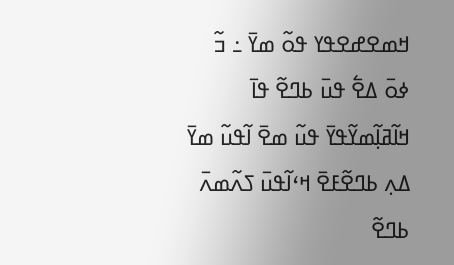ߞߘߐߝߐߟߌ ߟߋ߬ ߘߌ߫ ߸ ߏ߬ ߦߋ߫ ߡߐ߱ ߟߎ߫ ߕߣߐ߬ ߟߊ߫ ߞߊ߬ߥߊ߲߬ߘߌ߬ߟߌ߫ ߟߎ߬ ߘߐ߫ ߊ߬ߟߎ߬ ߘߌ߫ ߡߍ߲ ߕߣߐ߬ߓߐ߫ ߞߵߊ߬ߟߎ߫ ߖߍ߬ߘߍ߫ ߕߣߐ߬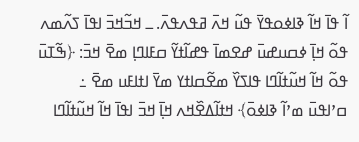ߊ߬ ߟߊ߫ ߞߊ߬ ߢߊߦߋߟߌ߫ ߟߎ߬ ߞߍ߫ ߥߟߍߟߍ߫. ߺ ߞߏ߬ߞߏ߫ ߊߟߊ߫ ߖߍ߬ߘߍ ߟߋ߬ ߞߊ߲߫ ߦߛߎߝߎ߫ ߝߐߘߊ߫ ߟߝߊ߬ߙߌ߬ ߛߓߊߣߊ߲ ߘߐ߫ ߞߏ߫: ﴿ߒ߬ߠߎ߫ ߟߋ߬ ߞߊ߬ ߞߎ߬ߙߊ߬ߣߊ ߟߊߖߌ߰ ߘߐ߬ߛߊߙߌ ߘߌ߫ ߊߙߊߓߎ ߘߐ߫ ߸ ߛߴߊߟߎ߫ ߘߴߊ߬ ߢߊߦߋ߫﴾ ߞߙߊ߬ߡߐ߰ߞߍ ߞߊ߲߫ ߞߏ߫ ߊߟߊ߫ ߞߊ߬ ߞߎ߬ߙߊ߬ߣߊ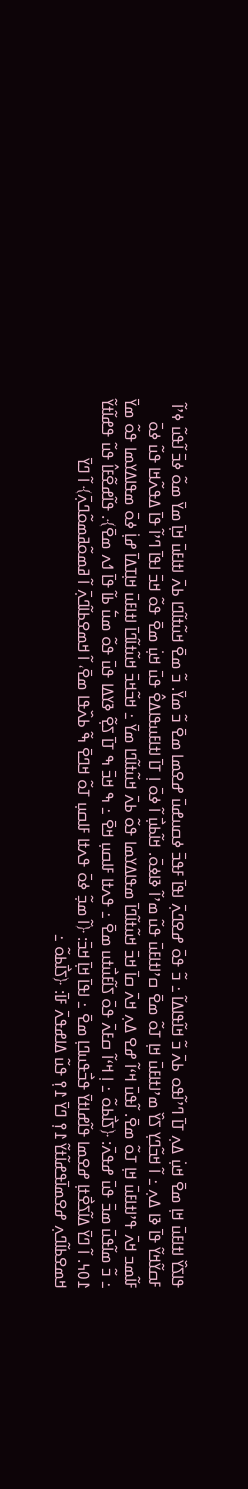ߟߊߖߌ߰ ߊߙߊߓߎ߫ ߞߊ߲ ߘߐ߫ ߞߎ߲߭ ߡߍ߲ ߠߊ߫ ߣߴߊ߬ߟߋ ߕߍ߫ ߏ߬ ߞߊ߬ߟߊߡߊ߬ ߸ ߏ߬ ߟߋ߫ ߝߐߣߍ߲߫ ߊߟߊ߫ ߓߟߏ߫ ߦߛߎߝߎ߫ ߝߐߘߊ ߘߐ߫ ߏ߬ ߘߌ߫. ߏ߬ ߘߐ߫ ߞߎ߬ߙߊ߬ߣߊ ߕߍ߫ ߊߙߊߓߎ߫ ߞߊ߲߫ ߘߌ߫ ߘߋ߬ ߦߏ߫ ߊ߬ߟߎ߬ ߦߴߊ߬ ߓߛߌ߬ߞߌ߬ ߟߊ߫ ߢߊ ߡߍ߲ ߸ ߊ߬ ߞߏ߬ߣߌ߲ ߖߌ߰ ߘߴߊߙߊߓߎ߫ ߞߊ߲ ߠߋ߬ ߘߐ߫ ߛߴߊߙߊߓߎ߫ ߟߎ߬ ߘߴߊ߬ ߢߊߦߋ߫. ߞߊ߬ߕߎ߲߯ ߊ߬ ߦߋ߫ ߊ߲ ߠߊ߫ ߊߙߊߓߎߟߊߡߐ߮ ߟߎ߫ ߞߎ߲߭ ߘߐ߫ ߟߋ߬ ߞߏ߫ ߊߟߊ߫ ߣߴߊ߬ ߟߊ߫ ߡߟߍ߬ߞߊ ߟߎ߬ ߦߋ߫ ߓߊ߬ߘߏ ߞߍ߫ ߟߴߊߙߊߓߎ߫ ߞߊ߲ ߠߋ߬ ߘߐ߫. ߊ߬ߟߎ߫ ߞߵߊ߬ ߝߐ ߡߍ߲ ߞߍ߫ ߛߊ߫ ߞߏ߫ ߞߎ߬ߙߊ߬ߣߊ߫ ߘߟߊߡߌߘߊ ߟߋ߬ ߕߍ߫ ߞߎ߬ߙߊ߬ߣߊ ߘߌ߫ ߸ ߞߏ߬ߞߏ߫ ߞߎ߬ߙߊ߬ߣߊ߫ ߊߙߊߓߎ߫ ߞߊ߲ߠߡߊ߫ ߝߊ߲߭ ߦߋ߫ ߘߟߊߡߌߘߊ ߟߋ߬ ߘߌ߫ ߸ ߏ߬ ߘߊ߬ߟߎ߫ ߘߏ߫ ߟߎ߫ ߝߟߍ߫: ﴿ߖߊ߯ߕߋ߬ ߸ ߊ߲ ߞߵߊ߬ ߛߓߍ߫ ߟߋ߫ ߖߊ߬ߓߎ߯ߙߎ ߘߐ߫ ߸ ߟߍߙߊ ߓߊߛߎ߲ ߞߐ߫ ߸ ߒ ߞߏ߫ ߒ ߠߊ߫ ߖߐ߲߬ ߢߌߡߊ ߟߎ߫ ߟߋ߬ ߘߎ߱ ߕߊ߬ ߟߊ߫ ߗߍ ߘߐ߫﴾. ߟߊ߬ߝߐ߬ߓߊ߮ ߟߎ߬ ߟߝߊ߬ߙߌ߬ ߁߀߆. ߊ߬ ߣߌ߫ ߡߊ߬ߖߐ߯ߙߊ߲ ߝߐߘߊ ߟߊ߬ߝߊߙߌ߫ ߟߏ߯ߟߎߣߊ߲ ߘߐ߫ ߸ ߊߟߊ߫ ߞߊ߲߫ ߞߏ߫: ﴿ߊ߬ ߘߏ߲߬ ߦߋ߫ ߟߍߙߊ ߓߊߛߎ߲ ߠߋ߬ ߞߣߐ߫ ߒ߬ ߕߍ߰ߟߊ ߘߐ߫، ߊ߬ ߞߘߐߕߊ߬ߣߍ߲߫ ߊ߬ ߥߘߋ߬ߥߘߋ߬ߣߍ߲߫﴾ ߊ߬ ߣߌ߫ ߞߘߐߕߊ߬ߣߍ߲ ߝߐߘߊ߫ߟߝߊ߬ߙߌ߬ ߁߉߲ ߣߌ߫ ߁߉߲ ߟߎ߬ ߡߊߝߟߍ߫ ߓߊ߫: ﴿ߖߊ߯ߕߋ߬ ߸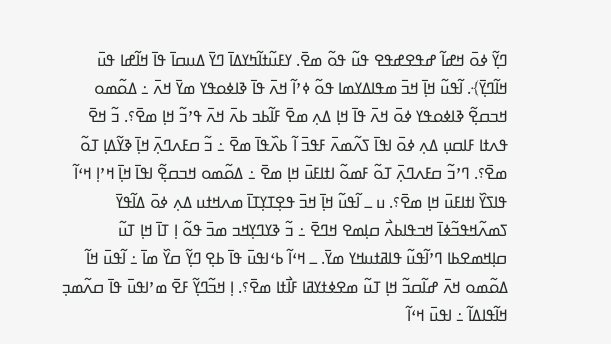ߣߌ߲߬ ߦߋ߫ ߞߝߊ߬ ߝߟߐߝߟߐ ߟߎ߬ ߟߋ߬ ߘߐ߫. ߌߓߎ߬ߙߊ߬ߤߌߡߊ߫ ߣߌ߫ ߡߎߛߊ߫ ߟߊ߫ ߞߊ߬ߝߊ ߟߎ߫ ߞߊ߬ߣߌ߲߫﴾. ߊ߬ߟߎ߬ ߞߊ߲߫ ߞߏ߫ ߘߟߊߡߌߘߊ ߟߋ߬ ߦߴߊ߬ ߞߍ߫ ߟߊ߫ ߢߊߦߋߟߌ ߘߌ߫ ߞߍ߫ ߸ ߡߋ߬ߘߋ ߞߏߛߐ߲߬ ߢߊߦߋߟߌ ߦߋ߫ ߞߍ߫ ߟߊ߫ ߞߊ߲ ߡߍ߲ ߘߐ߫ ߓߊ߬ߕߏ ߕߍ߫ ߞߍ߫ ߟߴߏ߬ ߞߊ߲ ߘߐ߫؟. ߏ߬ ߞߐ߫ ߟߍߙߊ ߓߊߛߎ߲ ߡߍ߲ ߦߋ߫ ߊߟߊ߫ ߖߍ߬ߘߍ߫ ߓߟߏ߫ ߊ߬ ߕߍ߰ߟߊ߫ ߘߐ߫ ߸ ߏ߬ ߛߓߍߣߍ߲߫ ߞߊ߲߫ ߢߌ߬ߡߊ߲ ߠߋ߬ ߘߐ߫؟. ߣߴߏ߬ ߛߓߍߣߍ߲߫ ߠߋ߬ ߓߘߋ߬ ߊߙߊߓߎ߫ ߞߊ߲ ߘߐ߫ ߸ ߡߋ߬ߘߋ ߞߏߛߐ߲߬ ߊߟߊ߫ ߞߊ߲߫ ߞߴߊ߲ ߞߵߊ߬ ߟߊߖߌ߰ ߊߙߊߓߎ߫ ߞߊ߲ ߘߐ߫؟. ߎ ߺ ߊ߬ߟߎ߬ ߞߊ߲߫ ߞߏ߫ ߟߐ߲ߠߌ߲ߠߊ߫ ߘߍߞߙߎ ߡߍ߲ ߦߋ߫ ߡߊ߬ߟߌ߫ ߖߘߍ߬ߞߟߏ߬ߦߊ߫ ߞߏߟߊߕߍ߯ ߛߊ߲ߘߐ ߞߣߐ߫ ߸ ߏ߬ ߢߌߣߌ߲ߞߏ ߘߏ߫ ߟߋ߬ ߊ߲ ߠߊ߫ ߞߊ߲ ߠߎ߬ ߛߊ߲ߞߘߐߕߊ ߣߴߊ߬ߟߎ߬ ߟߊߥߙߎߞߌ ߘߌ߫. ߺ ߞߵߊ߬ ߕߵߊߟߎ߫ ߟߊ߫ ߕߐ߲ ߣߌ߲߬ ߛߌ߰ ߘߊ߫ ߸ ߊ߬ߟߎ߫ ߞߊ߬ ߡߋ߬ߘߋ ߞߍ߫ ߝߊ߬ߛߏ߬ ߞߊ߲ ߠߎ߬ ߘߐߦߙߌߥߊ ߓߊ߯ߙߊ ߘߐ߫؟. ߊ߲ ߞߏ߬ߣߌ߲߬ ߓߐ߫ ߘߴߊߟߎ߫ ߟߊ߫ ߛߍ߬ߘߏ߲ ߞߊ߬ߟߊߡߊ߬ ߸ ߊߟߎ߫ ߞߵߊ߬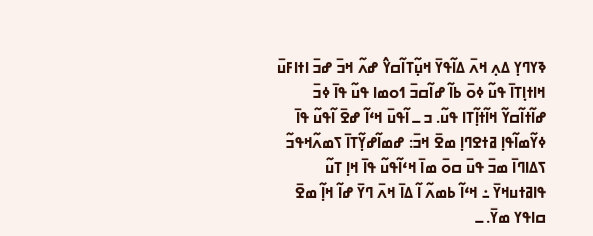ߢߌߣߌ߲ ߡߍ߲ ߞߍ߫ ߡߊ߬ߟߌ߫ ߞߎ߲߬ߠߊ߬ߛߌ߮ ߝߍ߬ ߞߏ߫ ߝߏ߫ ߊߙߊߓߎ߫ ߞߊߙߊ߲ߠߊ߫ ߟߎ߬ ߦߋ߫ ߕߊ߬ ߝߊ߬ߛߏ߫ ߗߋߘߊ ߟߎ߬ ߟߊ߫ ߦߏ߫ ߝߊ߬ߙߊ߬ߛߌ߬ ߞߊ߬ߙߊ߲߬ߠߊ ߟߎ߬. ߏ ߺ ߊ߬ߟߎ߫ ߞߵߊ߬ ߝߐ߫ ߊ߬ߟߎ߬ ߟߊ߫ ߦߌ߬ߘߊ߬ߟߊ߲ ߥߙߐߣߊ߲ ߘߐ߫ ߞߏ߫: ߝߘߊ߬ߝߌ߲߬ߠߊ߫ ߖߘߍ߬ߞߟߏ߬ ߖߡߊߣߊ߫ ߘߏ߫ ߟߎ߫ ߛߋ߫ ߘߊ߫ ߞߵߊ߬ߟߎ߬ ߟߊ߫ ߞߊ߲ ߠߎ߬ ߟߊߥߙߎߞߌ߫ ߸ ߞߵߊ߬ ߕߘߍ߬ ߊ߬ ߡߊ߫ ߞߍ߫ ߣߌ߫ ߝߊ߬ ߞߊ߲߬ ߘߐ߫ ߛߊߟߌ ߘߌ߫. ߺ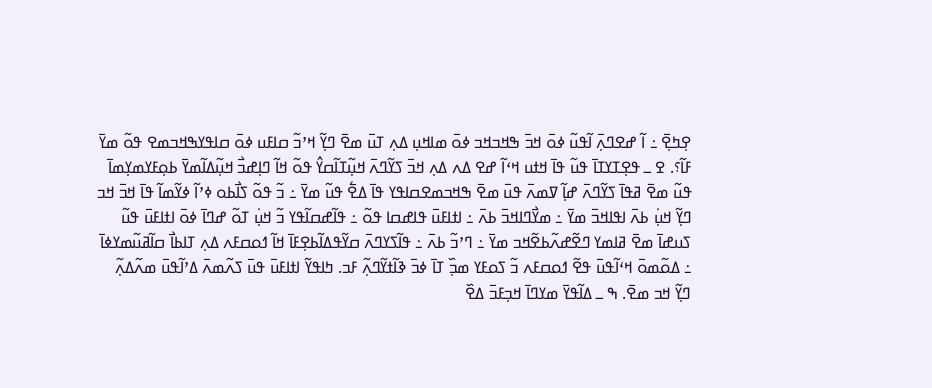ߐ߲ߤߐ߲߫ ߸ ߊ߬ ߝߐߣߍ߲߫ ߊ߬ߟߎ߬ ߦߋ߫ ߞߏ߫ ߒߞߏߞߏ ߦߋ߫ ߘߊߞߎ߲ ߡߍ߲ ߠߎ߫ ߘߐ߫ ߣߌ߲߬ ߞߴߏ߬ ߛߊߓߎ ߦߋ߫ ߛߊߟߌߒߞߏߘߐ ߟߋ߬ ߘߌ߫ ߓߊ߬؟. ߐ ߺ ߟߐ߲ߠߌߠߊ߫ ߟߎ߬ ߟߊ߫ ߞߙߎ ߞߵߊ߬ ߝߐ ߡߍ ߡߍ߲ ߞߏ߫ ߖߌ߬ߣߍ߫ ߞߎ߲߬ߠߊ߬ߛߌ߮ ߟߋ߬ ߞߊ߬ ߣߊ߲ߝߏ߯ ߞߎ߲߬ߡߊ߬ߘߌ߫ ߕߋ߲ߓߌߘߌ߲ߘߊ߫ ߟߎ߬ ߘߐ߫ ߥߟߊ߫ ߖߌ߬ߣߍ߫ ߝߊ߲߬ ߜߘߍ߫ ߟߎ߫ ߘߐ߫ ߒߞߏߘߐߛߊߟߌ ߟߊ߫ ߡߐ߱ ߟߎ߬ ߘߌ߫ ߸ ߏ߬ ߟߋ߬ ߖߊ߯ߕߋ ߦߴߊ߬ ߦߌ߬ߘߊ߬ ߟߊ߫ ߞߏ߫ ߞߏ ߣߌ߲߬ ߞߎ߲߭ ߕߍ߫ ߊߟߊߞߏ߫ ߘߌ߫ ߸ ߘߌ߯ߣߊߞߏ߫ ߕߍ߫ ߸ ߊߙߊߓߎ߫ ߟߊߝߛߊ ߟߋ߬ ߸ ߟߊ߬ߝߛߊ߬ߟߌ ߏ߬ ߞߎ߲߭ ߠߋ߬ ߝߣߊ߫ ߦߋ߫ ߊߙߊߓߎ߫ ߟߎ߬ ߖߎߝߊ߫ ߘߐ߫ ߥߊߘߌ ߣߐ߬ߝߍ߬ߕߐ߬ߞߏ ߘߌ߫ ߸ ߣߴߏ߬ ߕߍ߫ ߸ ߟߊ߬ߖߌߣߍ߫ ߛߌ߬ߟߡߊ߬ߕߐ߲ߓߊ߫ ߞߊ߬ ߗߋߛߓߍ ߡߍ߲ ߠߊߕߊ߯ ߛߊ߬ߥߎ߬ߘߌߦߊ߫ ߸ ߡߋ߬ߘߋ߫ ߞߵߊ߬ߟߎ߫ ߟߐ߬ ߗߋߛߓߍ ߏ߬ ߖߋߓߌ ߘߏ߲߰ ߠߊ߫ ߦߏ߫ ߢߊ߬ߙߌ߬ߣߍ߲߬ ߓߏ. ߤߊߟߌ߬ ߊߙߊߓߎ߫ ߟߎ߫ ߖߍ߬ߘߍ߫ ߡߴߊ߬ߟߎ߫ ߘߍ߬ߡߍ߲߬ ߣߌ߲߬ ߞߏ ߘߐ߫. ߒ ߺ ߡߊ߬ߟߌ߫ ߘߌߣߊ߫ ߞߏ߲ߓߏ߫ ߡߐ߰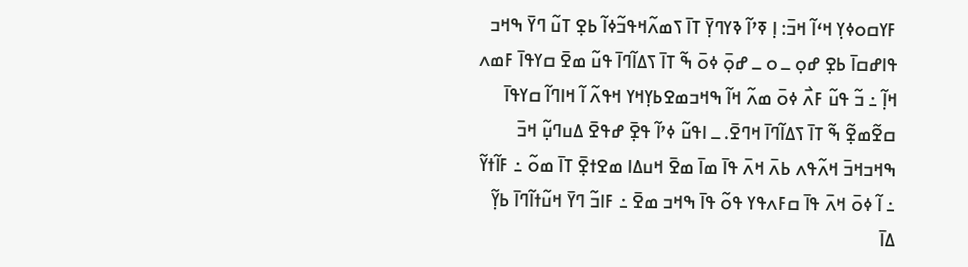ߓߌߛߋߦߌ߲ ߞߵߊ߬ ߞߏ߫: ߊ߲ ߧߴߊ߬ ߢߌߣߌ߲߫ ߠߊ߫ ߖߘߍ߬ߞߟߏ߬ߦߊ߬ ߕߐ߲ ߠߎ߬ ߣߌ߫ ߒߞߏ ߟߊߝߛߊ߫ ߕߐ߲ ߝߋ߲ ߺ ߋ ߺ ߝߋ߲߫ ߦߋ߫ ߒ߬ ߠߊ߫ ߖߡߊ߬ߣߊ߫ ߟߎ߬ ߘߐ߫ ߛߌߟߊ߫ ߓߘߍ ߞߊ߲߬ ߸ ߏ߬ ߟߎ߬ ߓߍ߯ ߦߋ߫ ߘߍ߬ ߞߊ߬ ߒߞߏߘߐߕߌ߲ߞߌ ߞߟߍ߬ ߊ߬ ߞߊߣߊ߬ ߛߌߟߊ߫ ߛߐ߬ߘߐ߲߬ ߒ߬ ߠߊ߫ ߖߡߊ߬ߣߊ߫ ߞߣߐ߫. ߺ ߊߟߎ߬ ߦߴߊ߬ ߟߐ߲߫ ߝߟߐ߫ ߡߎߣߎ߲߬ ߞߏ߫ ߒߞߏߞߏ߫ ߞߍ߬ߟߍ ߕߍ߫ ߞߍ߫ ߟߊ߫ ߘߊ߫ ߘߐ߫ ߞߎߡߊ ߘߐߙߐ߲߫ ߠߊ߫ ߘߋ߬ ߸ ߓߊ߬ߙߌ߬ ߸ ߊ߬ ߦߋ߫ ߞߍ߫ ߟߊ߫ ߛߓߍߟߌ ߟߋ߬ ߟߊ߫ ߒߞߏ ߘߐ߫ ߸ ߓߊߏ߬ ߣߌ߫ ߞߎ߬ߙߊ߬ߣߊ߫ ߕߌ߲߬ ߡߊ߫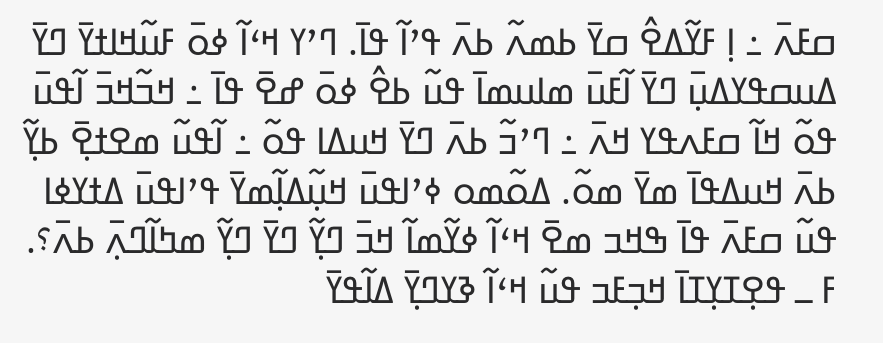ߛߓߍ߫ ߸ ߊ߲ ߓߌ߬ߡߐ߮ ߛߌ߫ ߕߘߍ߬ ߕߍ߫ ߟߴߊ߬ ߟߊ߫. ߣߴߌ ߞߵߊ߬ ߦߋ߫ ߓߎ߬ߞߊߙߌ߫ ߣߌ߫ ߡߎߛߟߌߡߎ߲߫ ߣߌ߫ ߊ߬ߓߎ߫ ߘߊߎߘߊ߫ ߟߎ߬ ߕߐ߮ ߦߋ߫ ߝߐ߫ ߟߊ߫ ߸ ߞߏ߬ߞߏ߫ ߊ߬ߟߎ߫ ߟߋ߬ ߞߊ߬ ߛߓߍߟߌ ߞߍ߫ ߸ ߣߴߏ߬ ߕߍ߫ ߣߌ߫ ߞߎߡߊ ߟߋ߬ ߸ ߊ߬ߟߎ߬ ߘߐߙߐ߲߫ ߕߌ߲߬ ߕߍ߫ ߞߎߡߟߊ߫ ߘߌ߫ ߘߋ߬. ߡߋ߬ߘߋ ߦߴߊߟߎ߫ ߞߎ߲߬ߡߊ߲߬ߘߌ߫ ߟߴߊߟߎ߫ ߡߙߌߦߊ ߟߎ߬ ߛߓߍ߫ ߟߊ߫ ߒߞߏ ߘߐ߫ ߞߵߊ߬ ߦߌ߬ߘߊ߬ ߞߏ߫ ߣߌ߲߬ ߣߌ߫ ߣߌ߲߬ ߘߤߊ߬ߣߍ߲߫ ߕߍ߫؟. ߓ ߺ ߟߐ߲ߠߌ߲ߠߊ߫ ߞߏ߲ߓߏ ߟߎ߬ ߞߵߊ߬ ߢߌߣߌ߲߫ ߡߊ߬ߟߌ߫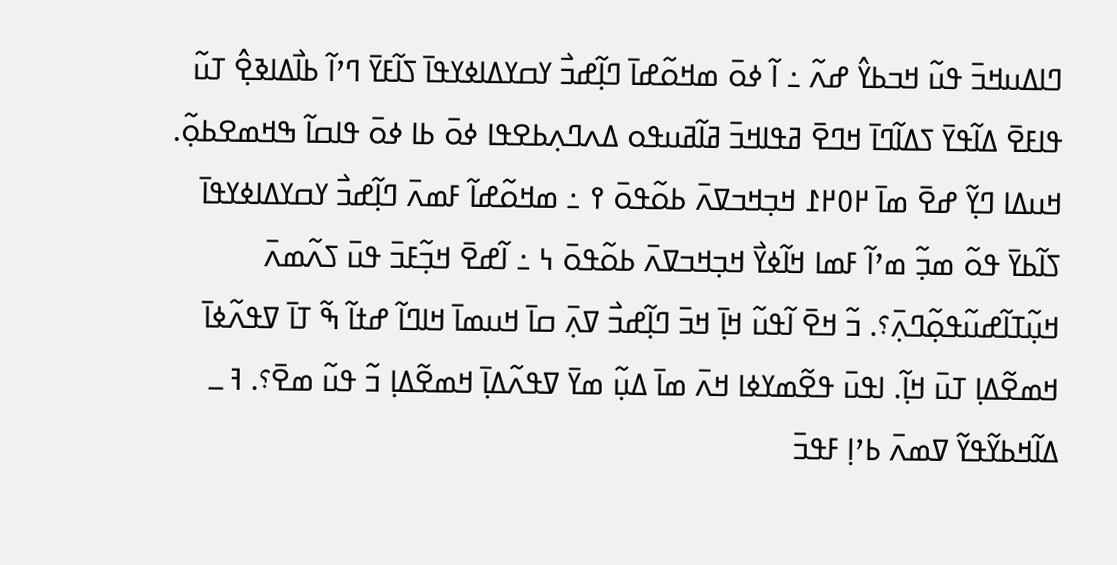ߣߊߡߎߞߏ߫ ߟߎ߬ ߞߏߕߌ߮ ߝߍ߬ ߸ ߊ߬ ߦߋ߫ ߘߞߋ߬ߝߊ߫ ߣߊ߲߬ߝߏ߯ ߌߛߌߡߊߦߌߟߊ߫ ߖߊ߬ߓߌ߫ ߣߴߊ߬ ߕߊ߯ߡߊߢߐ߲߮ ߠߎ߬ ߟߊߓߐ߫ ߡߊ߬ߟߌ߫ ߖߡߊ߬ߣߊ߫ ߞߣߐ߫ ߥߟߊߞߏ߫ ߥߊ߬ߥߎߟߋ ߡߍߣߍ߲ߕߐߟߊ ߦߋ߫ ߕߊ ߦߋ߫ ߟߊߛߊ߬ ߒߞߘߐߕߋ߲߬. ߞߎߡߊ ߣߌ߲߬ ߝߐ߫ ߘߊ߫ ߂߀߂߁ ߞߏ߲ߞߏߜߍ߫ ߕߋ߬ߟߋ߫ ߉ ߸ ߘߞߋ߬ߝߊ߬ ߓߘߍ߫ ߣߊ߲߬ߝߏ߯ ߌߛߌߡߊߦߌߟߊ߫ ߖߊ߬ߕߌ߫ ߟߋ߬ ߘߏ߲߬ ߘߴߊ߬ ߓߘߊ ߞߊ߬ߦߌ߯ ߞߏ߲ߞߏߜߍ߫ ߕߋ߬ߟߋ߫ ߆ ߸ ߊ߬ߝߐ߫ ߞߏ߲߬ߓߏ߫ ߟߎ߫ ߖߍ߬ߘߍ߫ ߞߎ߲߬ߠߊ߬ߝߎ߬ߟߋ߲߬ߣߍ߲߫؟. ߏ߬ ߞߐ߫ ߊ߬ߟߎ߬ ߞߊ߲߫ ߞߏ߫ ߣߊ߲߬ߝߏ߯ ߜߍ߲߫ ߛߊ߫ ߞߎߘߊ߫ ߞߊߣߊ߬ ߝߙߊ߬ ߒ߬ ߠߊ߫ ߜߟߍ߬ߦߊ߫ ߞߘߐ߬ߡߊ߲ ߠߎ߫ ߞߊ߲߬. ߊߟߎ߫ ߟߐ߬ߘߌߦߊ ߞߍ߫ ߘߊ߫ ߡߎ߲߬ ߘߌ߫ ߜߟߍ߬ߡߊ߲߫ ߞߘߐ߬ߡߊ߲ ߏ߬ ߟߎ߬ ߘߐ߫؟. ߔ ߺ ߡߊ߬ߞߕߌ߬ߟߌ߬ ߜߘߍ߫ ߕߴߊ߲ ߓߟߏ߫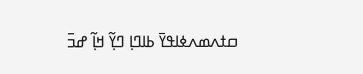ߛߙߍߘߍߦߊߟߌ߫ ߕߊߣߊ߲ ߣߌ߲߬ ߞߊ߲߬ ߝߏ߫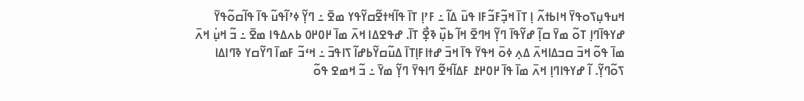ߞߎߟߎ߲ߖߋߟߌ߫ ߞߊߕߙߍ߬ ߊ߲ ߠߊ߫ ߞߏ߲߬ߓߏ߬ߓߊ ߟߎ߫ ߡߊ߬ ߸ ߓߴߊ߲ ߠߊ߫ ߟߊ߬ߞߙߐ߬ߛߌ߬ߟߌ ߘߐ߫ ߸ ߣߌ߲߬ ߦߴߊ߬ߟߎ߬ ߟߊ߫ ߟߊ߬ߛߋ߬ߟߌ߫ ߝߌߟߊ߫ߣߊ߲ ߠߋ߬ ߘߌ߫ ߛߊ߲߬ ߝߌ߬ߟߊ߫ ߣߌ߲߬ ߞߣߐ߫ ߞߊ߬ ߕߎ߲߰ ߢߐ߲߯ ߠߊ߫. ߝߟߐߡߊ ߞߍ߫ ߘߊ߫ ߂߀߂߀ ߕߍߡߟߊ ߘߐ߫ ߸ ߏ߬ ߞߎ߲߭ ߞߍ߫ ߘߊ߫ ߟߋ߬ ߞߏ߫ ߛߏߡߊߞߍ߫ ߡߍ߲ ߦߋ߫ ߞߟߌ߫ ߟߊ߫ ߞߏ߫ ߝߙߊߓߊ߲ߠߊ߫ ߡߎ߬ߛߌ߬ߕߝߊ߬ ߖߊߟߏ߫ ߸ ߞߵߏ߬ ߓߘߊ߫ ߣߌ߬ߛߌ ߢߣߊߡߊ ߖߋ߬ߣߌ߲߬. ߊ߬ ߝߌߟߊߣߊ߲ ߞߍ߫ ߘߊ߫ ߟߊ߫ ߂߀߂߁ ߓߡߊ߬ߞߐ߬ ߣߊߟߌ߫ ߣߌ߲߬ ߘߌ߫ ߸ ߏ߬ ߞߘߐ ߟߋ߬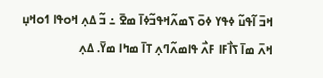ߞߏ߫ ߊ߬ߟߎ߬ ߦߟߌ ߦߋ߫ ߖߘߍ߬ߞߟߏ߬ߦߊ߫ ߘߐ߫ ߸ ߏ߬ ߡߍ߲ ߞߋߟߊ ߗߋߞߎ߲ ߞߍ߫ ߘߊ߫ ߖߊ߯ߓߊ ߓߍ߯ ߟߊߘߍ߬ߣߍ߲ ߠߊ߫ ߘߤߊ ߘߌ߫. ߡߍ߲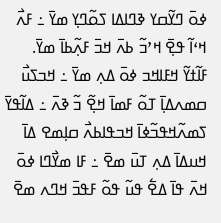ߦߋ߫ ߣߌ߬ߛߌ ߢߣߊߡߊ ߖߋ߬ߣߌ߲ ߘߌ߫ ߸ ߓߍ߯ ߞߵߊ߬ ߟߐ߲߫ ߞߴߏ߬ ߕߍ߫ ߞߏ߫ ߓߍ߲߬ߕߊ߫ ߘߌ߫. ߓߊ߬ߙߌ߬ ߞߓߊߞߏ ߦߋ߫ ߡߍ߲ ߘߌ߫ ߸ ߞߏߖߎ߯ ߛߘߍߡߊ߲߫ ߠߋ߬ ߓߘߊ߫ ߞߐ߲߬ ߏ߬ ߢߍ߫ ߸ ߡߊ߬ߟߌ߫ ߖߘߍ߬ߞߟߏ߬ߦߊ߫ ߞߏߟߊߕߍ߯ ߛߊ߲ߘߐ ߡߊ߫ ߞߎߡߊ߫ ߡߍ߲ ߠߎ߫ ߘߐ߫ ߸ ߓߊ ߘߌ߯ߣߊ ߦߋ߫ ߞߍ߫ ߟߊ߫ ߡߐ߱ ߟߎ߬ ߟߋ߬ ߓߟߏ߫ ߞߣߍ ߘߐ߫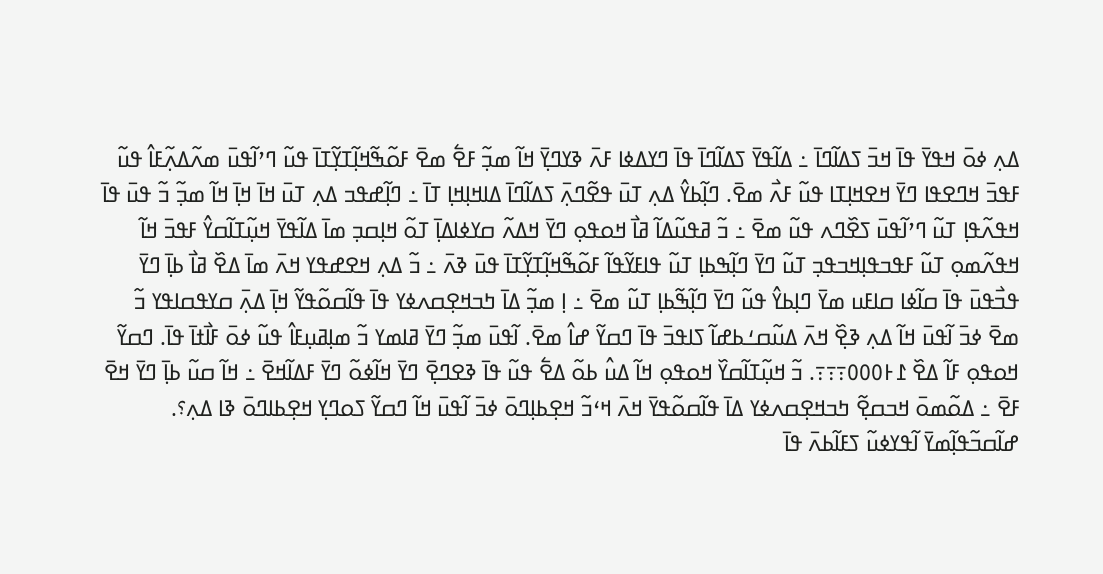ߡߍ߲ ߦߋ߫ ߞߟߌ߫ ߟߊ߫ ߞߏ߫ ߖߡߊ߬ߣߊ߫ ߸ ߡߊ߬ߟߌ߫ ߖߡߊ߬ߣߊ߫ ߟߊ߫ ߣߌߡߦߊ ߓߍ߫ ߢߌߣߌ߲߫ ߞߊ߬ ߘߏ߲߬ ߓߐ߱ ߘߐ߫ ߓߋ߬ߒ߬ߞߊ߲߬ߠߌ߲߬ߠߊ߫ ߟߎ߬ ߣߴߊ߬ߟߎ߫ ߘߍ߬ߡߍ߲߬ߓߊ߮ ߟߎ߬ ߓߟߏ߫ ߞߣߐߟߊ ߣߌ߫ ߞߐߞߊ߲ߠߊ ߟߎ߬ ߓߍ߯ ߘߐ߫. ߣߊ߲߬ߕߌ߮ ߡߍ߲ ߠߎ߫ ߟߐ߬ߣߍ߲߫ ߖߡߊ߬ߣߊ߫ ߡߊߞߊ߲ߞߊ߲ ߠߊ߫ ߸ ߣߊ߲߬ߝߟߏ ߡߍ߲ ߠߎ߫ ߞߊ߫ ߞߊ߲߫ ߞߊ߬ ߘߏ߲߬ ߏ߬ ߟߎ߫ ߟߊ߫ ߞߟߍ߬ߟߊ߲ ߠߎ߬ ߣߴߊ߬ߟߎ߫ ߖߐ߰ߣߍ ߟߎ߬ ߘߐ߫ ߸ ߏ߬ ߥߟߎ߬ߡߊ߬ ߥߊ߯ ߞߋߟߋ߲ ߣߌ߫ ߞߡߍ߬ ߛߌߦߊߡߊ߲߫ ߠߋ߬ ߞߊ߲ߛߏ߲ ߘߊ߫ ߡߊ߬ߟߌ߫ ߞߎ߲߬ߠߊ߬ߛߌ߮ ߓߟߏ߫ ߞߊ߬ ߞߟߍ߬ߘߋ߲ ߠߎ߬ ߓߟߏߟߊ߲ߞߏߟߏ߲ ߠߎ߬ ߣߌ߫ ߣߊ߲߬ߒߕߊ߲ ߠߎ߬ ߟߊߓߌ߬ߟߊ߬ ߓߋ߬ߒ߬ߞߊ߲߬ߠߌ߲߬ߠߊ߫ ߟߎ߫ ߢߍ߫ ߸ ߏ߬ ߡߍ߲ ߞߐߝߟߌ ߞߍ߫ ߘߊ߫ ߡߐ߰ ߥߊ߯ ߕߊ߲߫ ߣߌ߫ ߟߏ߯ߟߎ߫ ߟߊ߫ ߛߊ߬ߦߊ ߛߊߓߎ ߘߌ߫ ߣߊ߲ߕߌ߮ ߟߎ߬ ߣߌ߫ ߣߊ߲߬ߒ߬ߕߊ߲ ߠߎ߬ ߘߐ߫ ߸ ߊ߲ ߘߏ߲߬ ߡߊ߫ ߤߏߞߐ߲ߛߍߦߌ ߟߊ߫ ߟߊ߬ߛߋ߬ߟߌ߬ ߞߊ߲߫ ߡߍ߲߫ ߛߌߟߛߊߟߌ ߏ߬ ߘߐ߫ ߦߏ߫ ߊ߬ߟߎ߫ ߞߊ߬ ߡߍ߲ ߢߐ߲߰ ߞߍ߫ ߡߎ߬ߛߑߕߝߊ߬ ߖߊߟߏ߫ ߟߊ߫ ߣߛߌ߬ ߝߊ߮ ߘߐ߫. ߊ߬ߟߎ߫ ߘߏ߲߬ ߣߌ߫ ߥߊߘߌ ߏ߬ ߘߊ߲ߥߎ߲ߓߊ߮ ߟߎ߬ ߦߋ߫ ߓߊ߯ߙߊ߫ ߟߊ߫. ߣߛߌ߬ ߞߋߟߋ߲ ߓߊ߬ ߡߐ߰ ߁߅߀߀߀߹߹߹. ߏ߬ ߞߎ߲߬ߠߊ߬ߛߌ߰ ߞߋߟߋ߲ ߞߊ߬ ߡߎ߮ ߕߋ߬ ߡߐ߱ ߟߎ߬ ߟߊ߫ ߢߐߣߐ߲߫ ߣߌ߫ ߞߊ߬ߦߋ߬ ߣߌ߫ ߓߡߊ߬ߞߐ߫ ߸ ߞߊ߬ ߛߎ߬ ߕߊ߲߫ ߣߌ߫ ߞߐ߫ ߓߐ߫ ߸ ߡߋ߬ߘߋ߫ ߞߏߛߐ߲߬ ߤߏߞߐ߲ߛߍߦߌ ߡߊ߫ ߟߊ߬ߛߋ߬ߟߌ߫ ߞߍ߫ ߞߵߏ߬ ߞߐ߲ߕߊ߲ߣߋ߫ ߦߏ߫ ߊ߬ߟߎ߫ ߞߊ߬ ߣߛߌ߬ ߖߋߣߌ߲ ߞߐ߲ߕߊߣߋ߫ ߢߊ ߡߍ߲؟. ߝߊ߬ߛߏ߬ߟߊ߲߬ߘߌ߫ ߊ߬ߟߌߦߎ߬ ߖߓߊ߬ߕߍ߫ ߟߊ߫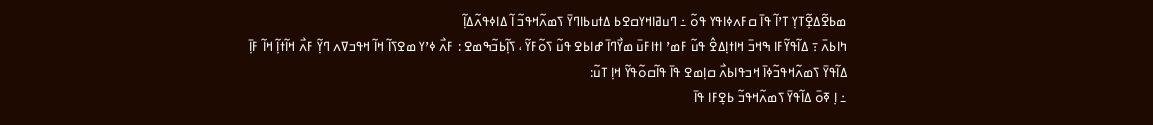ߘߕߐ߬ߡߐ߲߬ߠߌ߲ ߠߴߊ߬ ߟߊ߫ ߛߓߍߦߊߟߌ ߟߋ߬ ߸ ߣߎߥߊߞߌߛߐߕ ߡߙߎߕߊߣߌ߫ ߖߘߍ߬ߞߟߏ߬ ߊ߬ ߡߊߦߟߍ߬ߡߊ߲߬
ߤߊߕߍ߫ ߹ ߡߊ߬ߟߌ߬ߓߊ ߒߞߏ߫ ߞߊߙߊ߲ߡߐ߮ ߟߎ߬ ߓߘߴ ߊߙߊߓߎ߫ ߘߌ߯ߣߊ߫ ߝߊߕߐ ߟߎ߬ ߖߋ߬ߓߌ߬ ، ߖߊ߲߬ߕߏ߬ߒߘߐ : ߓߍ߯ ߦߴߌ ߘߐߖߊ߬ ߞߊ߬ ߞߟߏߜߍ ߣߌ߲߬ ߓߍ߯ ߞߊ߬ߙߊ߲߬ ߞߊ߬ ߓߊ߲߫
ߡߊ߬ߟߌ߫ ߖߘߍ߬ߞߟߏ߬ߦߊ߫ ߞߏߟߊߕߍ߯ ߛߊ߲ߘߐ ߟߊ߫ ߟߊ߬ߛߋ߬ߟߌ߬ ߞߊ߲ ߠߎ߬:
߸ ߊ߲ ߧߋ߫ ߡߊ߬ߟߌ߫ ߖߘߍ߬ߞߟߏ߬ ߕߐ߲ߓߊ ߟߊ߫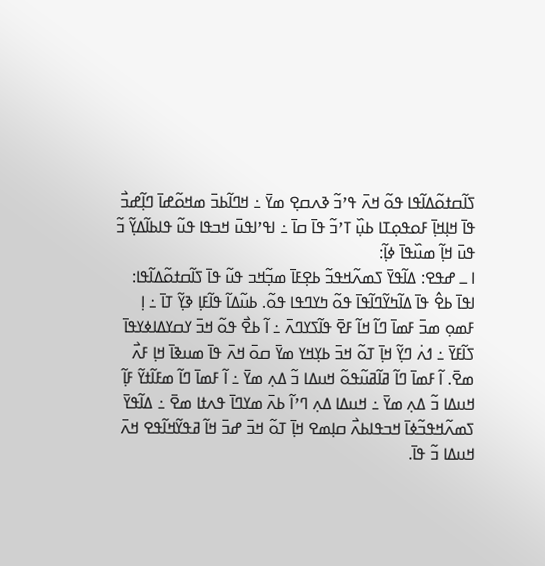ߖߊ߬ߛߙߋ߬ߡߊ߬ߟߊ ߟߋ߬ ߞߍ߫ ߟߴߏ߬ ߢߍߛߐ߲ ߘߌ߫ ߸ ߞߣߊ߬ߕߏ߫ ߘߞߋ߬ߝߊ߫ ߣߊ߲߬ߝߏ߯ ߟߊ߫ ߞߊ߲ߞߊ߲߫ ߓߋߟߋ߲ߠߊ ߕߎ߲߰ ߠߴߏ߬ ߟߊ߫ ߛߊ߫ ߸ ߊߟߴߊߟߎ߫ ߞߏߟߊ ߟߎ߬ ߟߊߕߊ߬ߡߌ߲߬ ߏ߬ ߟߎ߫ ߞߊ߲߬ ߘߎ߰ߟߊ߫ ߦߊ߲߬:
ߊ ߺ ߝߟߐ: ߡߊ߬ߟߌ߫ ߖߘߍ߬ߞߟߏ߬ ߕߐ߲ߓߊ߫ ߘߏ߲߬ߞߏ ߟߎ߬ ߟߊ߫ ߖߊ߬ߛߙߋ߬ߡߊ߬ߟߊ: ߊߟߊ߫ ߕߐ߮ ߟߊ߫ ߡߊ߬ߤߌ߬ߣߊ߬ߟߊ߫ ߟߋ߬ ߤߌߣߟߊ ߟߋ߬. ߕߎ߬ߡߊ߬ ߟߊ߬ߓߊ߲ ߢߌ߲߬ ߠߊ߫ ߸ ߊ߲ ߓߘߋ߲ ߘߏ߫ ߓߘߊ߫ ߣߊ߬ ߞߊ߬ ߓߐ߫ ߟߊ߬ߖߌߣߍ߫ ߸ ߊ߬ ߕߐ߯ ߟߋ߬ ߞߏ߫ ߌߛߌߡߊߦߌߟߊ߫ ߖߊ߬ߓߌ߫ ߸ ߗߍ߭ ߣߌ߲߬ ߞߊ߲߫ ߠߋ߬ ߞߏ߫ ߕߌ߲ߞߌ ߘߌ߫ ߛߋ߫ ߞߍ߫ ߟߊ߫ ߘߎߢߊ߫ ߞߊ߲ ߓߍ߯ ߘߐ߫. ߊ߬ ߓߘߊ߫ ߣߊ߬ ߥߊ߬ߥߎ߬ߟߋ߬ ߞߎߡߊ ߏ߬ ߡߍ߲ ߘߌ߫ ߸ ߊ߬ ߓߘߊ߫ ߣߊ߬ ߘߓߊ߬ߙߌ߬ ߓߊ߲߬ ߞߎߡߊ ߏ߬ ߡߍ߲ ߘߌ߫ ߸ ߞߎߡߊ ߡߍ߲ ߣߴߊ߬ ߕߍ߫ ߘߌߣߊ߫ ߟߍߙߊ ߘߐ߫ ߸ ߡߊ߬ߟߌ߫ ߖߘߍ߬ߞߟߏ߬ߦߊ߫ ߞߏߟߊߕߍ߯ ߛߊ߲ߘߐ ߞߊ߲߫ ߠߋ߬ ߞߏ߫ ߝߏ߫ ߞߊ߬ ߥߟߌ߬ߞߊ߬ߟߐ ߞߍ߫ ߞߎߡߊ ߏ߬ ߟߊ߫.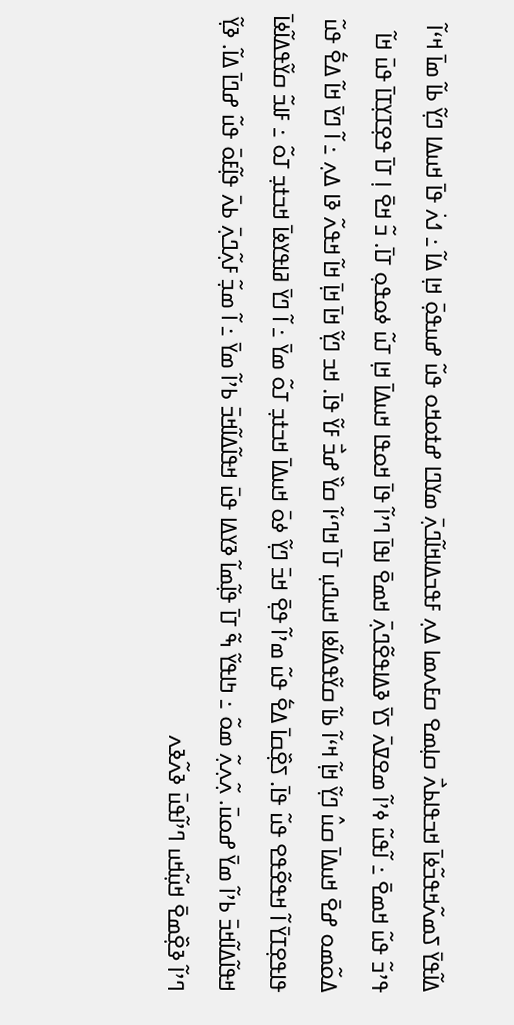ߡߊ߬ߟߌ߫ ߖߘߍ߬ߞߟߏ߬ߦߊ߫ ߞߏߟߊߕߍ߯ ߛߊ߲ߘߐ ߛߓߍߘߊ ߡߍ߲ ߓߟߏߡߊߞߊ߬ߣߍ߲߫ ߘߌߣߊ ߝߙߋߞߋ ߟߎ߬ ߝߎߟߋ߲߫ ߞߊ߲ ߡߊ߬ ߸ ߗߍ߭ ߟߊ߫ ߞߎߡߊ ߣߌ߲߬ ߕߊ߬ ߘߊ߫ ߞߵߊ߬ ߟߴߏ߬ ߟߎ߬ ߞߘߐ߫ ߸ ߊ߬ߟߎ߬ ߦߴߊ߬ ߘߐߜߍ߫ ߖߌ߫ ߢߡߊߟߐ߬ߣߍ߲߫ ߞߘߐ߫ ߊߟߊ߫ ߣߴߊ߬ ߟߊ߫ ߞߋߟߊ ߞߎߡߊ߫ ߞߊ߲ ߠߎ߬ ߦߋߟߋ߲ ߠߊ߫. ߏ߬ ߞߐ߫ ߊ߲ ߠߊ߫ ߟߐ߲ߠߌ߲ߠߊ߫ ߟߎ߫ ߞߊ߬ ߡߋ߬ߘߋ ߝߐ߫ ߞߎߡߊ߫ ߛߎ߮ ߣߌ߲߬ ߞߊ߲߬ ߞߵߊ߬ ߕߊ߬ ߛߌ߬ߟߡߊ߬ߦߊ ߞߎߣߎ߲ ߠߊ߫ ߞߣߵߊ߬ ߛߌ߰ ߝߏ߯ ߓߌ߬ ߟߊ߫. ߞߏ ߣߌ߲߬ ߞߊ߫ ߞߊ߲߫ ߞߊ߬ ߞߟߍ߬ ߢߊ ߡߍ߲ ߸ ߊ߬ ߣߌ߫ ߞߊ߬ ߡߐ߱ ߟߎ߬ ߟߊߟߐ߲ߠߌ߫ ߊ߬ ߞߟߐ߬ߟߐ ߟߎ߬ ߟߊ߫. ߖߐ߲߰ߛߊ߫ ߡߐ߱ ߟߎ߬ ߘߴߊ߬ ߟߐ߲߫ ߞߏ߫ ߣߌ߲߬ ߦߋ߫ ߞߎߡߊ߫ ߞߏߙߏ߲ ߠߋ߬ ߘߌ߫ ߸ ߊ߬ ߣߌ߫ ߥߊߟߌߦߊ߫ ߞߏߙߏ߲ ߠߋ߬ ߸ ߓߊߏ߬ ߛߌ߬ߟߡߊ߬ߦߊ߫ ߞߟߊ߬ߡߊ߬ߞߏ߫ ߕߴߊ߬ ߘߌ߫ ߝߋߎ߫. ߍ߲߬ߍ߲ߍ߲߬ ߘߋ߬ ߸ ߤߊߟߌ߬ ߒ߬ ߠߊ߫ ߟߊ߲߬ߘߊ߬ ߢߌߡߊ ߟߎ߫ ߞߟߊ߬ߡߊ߬ߞߏ߫ ߕߴߊ߬ ߘߌ߫ ߸ ߊ߬ ߘߏ߲߬ ߓߍ߲߬ߣߍ߲߫ ߕߍ߫ ߟߊ߲߬ߓߋ߫ ߟߎ߬ ߝߣߊ߫ ߡߊ߬. ߢߌ߲߬ ߣߴߊ߬ ߢߐ߲߰ߘߐ߫ ߞߎ߲߬ߞߎ ߣߴߊ߬ߟߎ߫ ߢߍ߬ߢߍ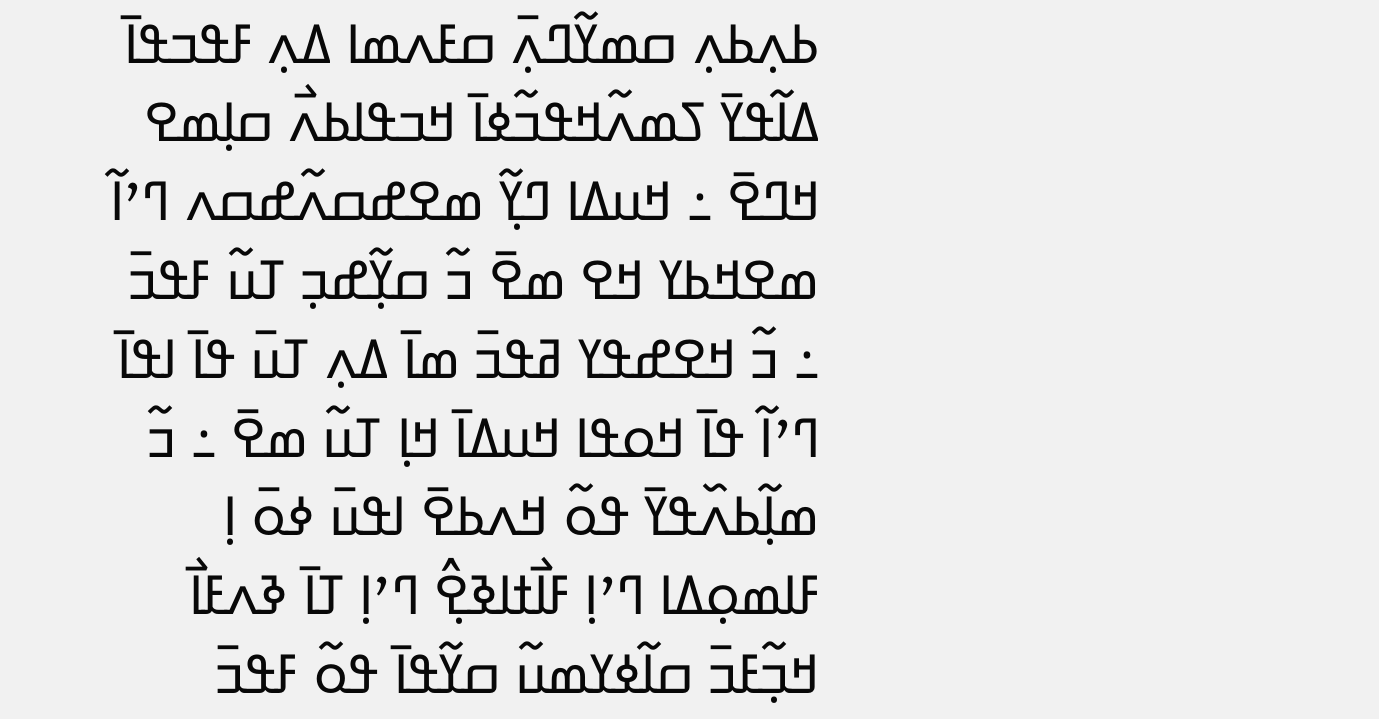ߕߍ߲ߕߍ߲ ߛߘߌ߬ߣߍ߲߫ ߛߓߍߘߊ ߡߍ߲ ߓߟߏߟߊ߫ ߡߊ߬ߟߌ߫ ߖߘߍ߬ߞߟߏ߬ߦߊ߫ ߞߏߟߊߕߍ߯ ߛߊ߲ߘߐ ߞߣߐ߫ ߸ ߞߎߡߊ ߣߌ߲߬ ߘߐߝߛߍ߬ߝߛߍ ߣߴߊ߬ ߘߐߞߕߌ ߞߐ ߘߐ߫ ߏ߬ ߛߌ߲߬ߝߏ߲ ߠߎ߬ ߓߟߏ߫ ߸ ߏ߬ ߞߐߝߟߌ ߥߟߏ߫ ߘߊ߫ ߡߍ߲ ߠߎ߫ ߟߊ߫ ߊߟߊ߫ ߣߴߊ߬ ߟߊ߫ ߞߋߟߊ ߞߎߡߊ߫ ߞߊ߲ ߠߎ߬ ߘߐ߫ ߸ ߏ߬ ߘߊ߲߬ߕߍ߰ߟߌ߫ ߟߋ߬ ߞߍߕߐ߫ ߊߟߎ߫ ߦߋ߫ ߊ߲ ߓߊߘߋ߲ߡߊ ߣߴߊ߲ ߓߊ߯ߙߊߢߐ߲߮ ߣߴߊ߲ ߠߊ߫ ߢߍߓߊ߯ ߞߏ߲߬ߓߏ߫ ߛߊ߬ߦߌߘߎ߬ ߛߌ߬ߟߊ߫ ߟߋ߬ ߓߟߏ߫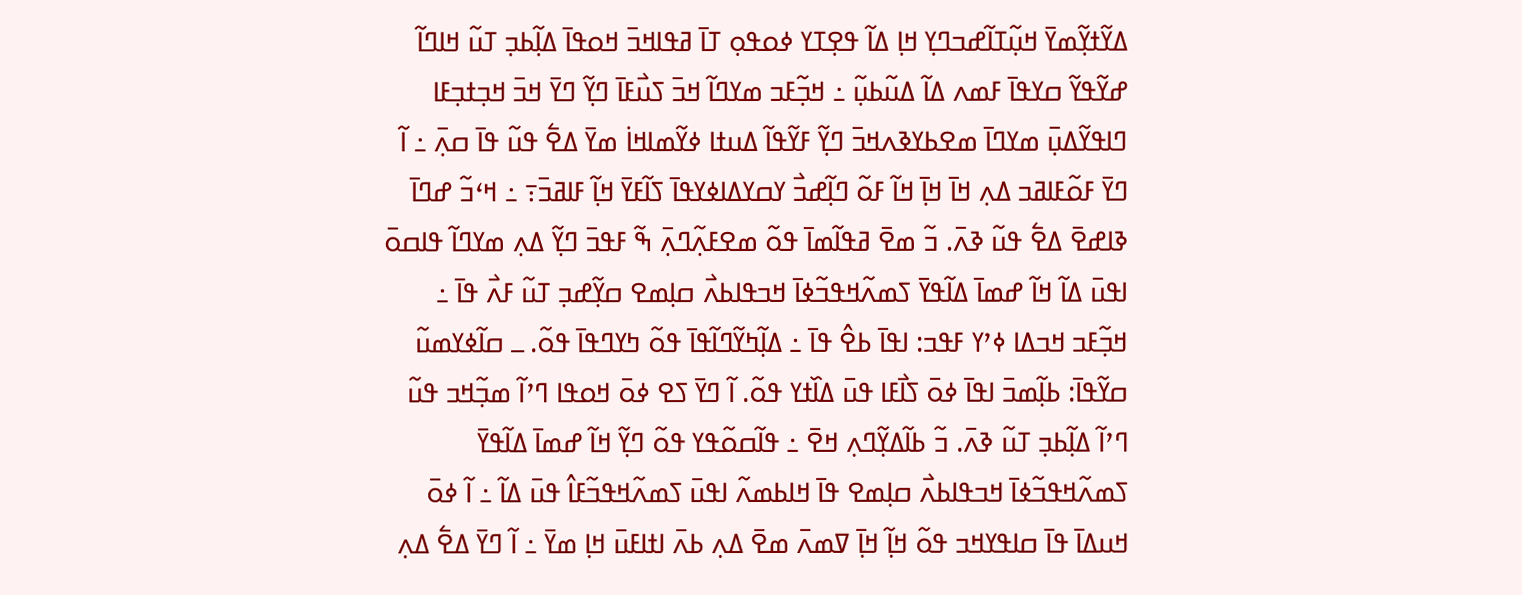ߡߌ߬ߙߌ߲߬ߘߌ߫ ߞߎ߲߬ߠߊ߬ߝߏߣߌ߲ ߞߊ߲ ߡߊ߬ ߟߐ߲ߠߌ ߦߋߟߋ߲ ߠߊ߫ ߥߟߊߞߏ߫ ߞߋߟߊ߫ ߡߊ߲߬ߕߏ߲ ߠߎ߬ ߞߊߣߊ߬ ߝߌ߬ߟߌ߬ ߛߌߟߊ߫ ߓߘߍ ߡߊ߬ ߡߎ߬ߕߎ߲߬ ߸ ߞߏ߲߬ߓߏ ߘߌߣߊ߬ ߞߏ߫ ߖߎ߯ߓߊ߫ ߣߌ߲߬ ߣߌ߫ ߞߏ߫ ߞߏ߲ߙߏ߲ߓߊ ߣߊߟߌ߬ߡߎ߲߫ ߘߌߣߊ߫ ߘߐߕߌߢߍߞߏ߫ ߣߌ߲߬ ߓߌ߬ߟߊ߬ ߡߎߙߊ ߦߌ߬ߘߊߞߊ߭ ߘߌ߫ ߡߐ߱ ߟߎ߬ ߟߊ߫ ߛߍ߲߫ ߸ ߊ߬ ߣߌ߫ ߓߋ߬ߓߊߥߏ ߡߍ߲ ߞߊ߫ ߞߊ߲߫ ߞߊ߬ ߓߋ߬ ߣߊ߲߬ߝߏ߯ ߌߛߌߡߊߦߌߟߊ߫ ߖߊ߬ߓߌ߫ ߞߊ߲߬ ߓߊߥߏ߫߹ ߸ ߞߵߏ߬ ߝߣߊ߫ ߢߊߝߐ߫ ߡߐ߱ ߟߎ߬ ߢߍ߫. ߏ߬ ߘߐ߫ ߥߟߊ߬ߘߊ߫ ߟߋ߬ ߘߐߓߍ߲߬ߣߍ߲߫ ߒ߬ ߓߟߏ߫ ߣߌ߲߬ ߡߍ߲ ߘߌߣߊ߬ ߟߊߛߋ߫ ߊߟߎ߫ ߡߊ߬ ߞߊ߬ ߝߘߊ߫ ߡߊ߬ߟߌ߫ ߖߘߍ߬ߞߟߏ߬ߦߊ߫ ߞߏߟߊߕߍ߯ ߛߊ߲ߘߐ ߛߌ߲߬ߝߏ߲ ߠߎ߬ ߓߍ߯ ߟߊ߫ ߸ ߞߏ߲߬ߓߏ ߞߏߡߊ ߦߴߌ ߓߟߏ: ߊߟߊ߫ ߕߐ߮ ߟߊ߫ ߸ ߡߊ߲߬ߤߌ߬ߣߊ߬ߟߊ߫ ߟߋ߬ ߤߌߣߟߊ߫ ߟߋ߬. ߺ ߛߊ߬ߦߌߘߎ߬ ߛߌ߬ߟߊ߫: ߕߊ߲߬ߘߏ߫ ߊߟߊ߫ ߦߋ߫ ߖߊ߯ߓߊ ߟߎ߫ ߡߊ߰ߙߌ ߟߋ߬. ߊ߬ ߣߌ߫ ߖߐ ߦߋ߫ ߞߋߟߊ ߣߴߊ߬ ߘߏ߲߬ߞߏ ߟߎ߬ ߣߴߊ߬ ߡߊ߲߬ߕߏ߲ ߠߎ߬ ߢߍ߫. ߏ߬ ߕߊ߬ߡߌ߲߬ߣߍ߲ ߞߐ߫ ߸ ߟߊ߬ߛߋ߬ߟߌ ߟߋ߬ ߣߌ߲߬ ߞߊ߬ ߝߘߊ߫ ߡߊ߬ߟߌ߫ ߖߘߍ߬ߞߟߏ߬ߦߊ߫ ߞߏߟߊߕߍ߯ ߛߊ߲ߘߐ ߟߊ߫ ߞߊߕߘߍ߬ ߊߟߎ߫ ߖߘߍ߬ߞߟߏ߬ߓߊ߮ ߟߎ߫ ߡߊ߬ ߸ ߊ߬ ߦߋ߫ ߞߎߡߊ߫ ߟߊ߫ ߛߊߟߌߞߏ ߟߋ߬ ߞߊ߲߬ ߞߊ߲߫ ߜߘߍ߫ ߘߐ߫ ߡߍ߲ ߕߍ߫ ߊߙߊߓߎ߫ ߞߊ߲ ߘߌ߫ ߸ ߊ߬ ߣߌ߫ ߡߐ߱ ߡߍ߲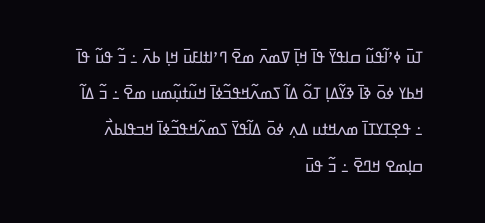ߠߎ߫ ߦߴߊ߬ߟߎ߬ ߛߊߟߌ߫ ߟߊ߫ ߞߊ߲߫ ߜߘߍ߫ ߘߐ߫ ߣߴߊߙߊߓߎ߫ ߞߊ߲ ߕߍ߫ ߸ ߏ߬ ߟߎ߬ ߟߊ߫ ߞߕߌ ߦߋ߫ ߢߊ߫ ߢߌ߬ߡߊ߲ ߠߋ߬ ߡߊ߬ ߖߘߍ߬ߞߟߏ߬ߦߊ߫ ߞߎ߬ߙߎ߲߬ߘߎ ߘߐ߫ ߸ ߏ߬ ߡߊ߬ ߸ ߟߐ߲ߠߌߠߊ߫ ߘߍߞߙߎ ߡߍ߲ ߦߋ߫ ߡߊ߬ߟߌ߫ ߖߘߍ߬ߞߟߏ߬ߦߊ߫ ߞߏߟߊߕߍ߯ ߛߊ߲ߘߐ ߞߣߐ߫ ߸ ߏ߬ ߟߎ߫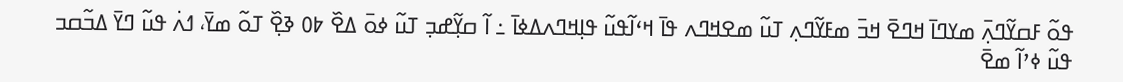ߟߋ߬ ߓߛߌ߬ߣߍ߲߫ ߘߌߣߊ߫ ߞߣߐ߫ ߞߏ߫ ߘߓߌ߬ߣߍ߲ ߠߎ߬ ߘߐߞߣߍ ߟߊ߫ ߞߵߊ߬ߟߎ߬ ߟߊ߲ߞߣߍߡߦߊ߫ ߸ ߊ߬ ߛߌ߲߬ߝߏ߲ ߠߎ߬ ߦߋ߫ ߡߐ߰ ߈߀ ߢߐ߲߰ ߠߋ߬ ߘߌ߫، ߗߍ߭ ߟߎ߬ ߣߌ߫ ߡߏ߬ߛߏ ߟߎ߬ ߦߴߊ߬ ߘߐ߫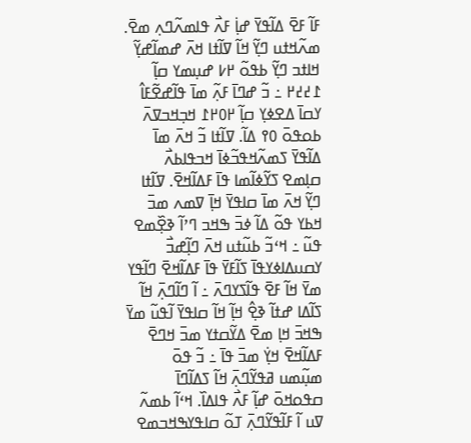ߓߊ߬ ߓߐ߫ ߡߊ߬ߟߌ߫ ߝߊ߲߭ ߓߍ߯ ߟߊߘߍ߬ߣߍ߲ ߘߐ߫. ߘߍ߬ߞߙߎ ߣߌ߲߬ ߞߊ߬ ߜߊ߬ߙߊ ߞߍ߫ ߝߘߊ߬ߝߌ߲߬ ߞߊߙߏ ߣߌ߲߬ ߕߟߋ߬ ߂߇ ߝߎ߲ߘߌ ߛߊ߲߬ ߁߄߄߂ ߸ ߏ߬ ߝߣߊ߫ ߓߍ߲߬ ߘߊ߫ ߟߊ߬ߝߐ߬ߓߊ߮ ߌߛߊ߫ ߡߐߦߌ߲ ߛߊ߲߬ ߂߀߂߁ ߞߏ߲ߞߏߜߍ߫ ߕߋߟߋ߫ ߀߉ ߡߊ߬. ߜߊ߬ߙߊ ߏ߬ ߞߍ߫ ߘߊ߫ ߡߊ߬ߟߌ߫ ߖߘߍ߬ߞߟߏ߬ߦߊ߫ ߞߏߟߊߕߍ߯ ߛߊ߲ߘߐ ߖߌ߬ߦߊ߬ߘߊ ߟߊ߫ ߓߡߊ߬ߞߐ߫. ߜߊ߬ߙߊ ߣߌ߲߬ ߞߍ߫ ߘߊ߫ ߛߊߟߌ߫ ߞߊ߲߫ ߜߘߍ ߘߏ߫ ߞߕߌ ߟߋ߬ ߡߊ߬ ߦߏ߫ ߒߞߏ ߣߴߊ߬ ߢߐ߲߰ߘߐ ߟߎ߬ ߸ ߞߵߏ߬ ߕߎ߬ߙߎ ߞߍ߫ ߣߊ߲߬ߝߏ߯ ߌߛߎߡߊߦߌߟߊ߫ ߖߊ߬ߓߌ߫ ߟߊ߫ ߓߡߊ߬ߞߐ߫ ߣߊ߬ߟߌ ߘߌ߫ ߞߊ߬ ߓߐ߫ ߟߊ߬ߖߌߣߍ߫ ߸ ߊ߬ ߣߊ߬ߣߍ߲߫ ߞߊ߬ ߖߊ߬ߡߊ ߝߙߊ߬ ߢߐ߲߮ ߞߊ߲߬ ߞߊ߬ ߛߊߟߌ߫ ߊ߬ߟߎ߬ ߘߌ߫ ߒߞߏ߫ ߞߊ߲ ߘߐ߫ ߡߌ߬ߛߙߌ ߘߏ߫ ߞߣߐ߫ ߓߡߊ߬ߞߐ߫ ߞߌ߲߭ ߘߏ߫ ߟߊ߫ ߸ ߏ߬ ߟߋ߫ ߘߎ߲߬ߘߎ ߥߟߌ߬ߣߍ߲߫ ߞߊ߬ ߖߡߊ߬ߣߊ߫ ߛߟߋߞߋ߫ ߝߊ߲߬ ߓߍ߯ ߟߊߡߊ߰. ߞߵߊ߬ ߕߘߍ߬ ߜߎ ߊ߬ ߓߊ߬ߟߌ߬ߣߍ߲߫ ߠߋ߬ ߛߊߟߌߒߞߏߘߐ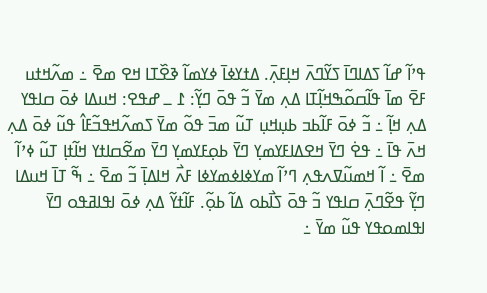ߟߴߊ߬ ߝߊ߬ ߖߡߊߣߊ߫ ߖߌ߬ߣߍ߫ ߞߊ߲ߓߍ߲߫. ߡߙߌߦߊ߫ ߦߌߘߊ߬ ߢߐ߰ߠߊ ߞߐ ߘߐ߫ ߸ ߘߍ߬ߞߙߎ ߓߐ߫ ߘߊ߫ ߟߊ߬ߛߋ߬ߒߞߊ߲߬ߠߊ ߡߍ߲ ߘߌ߫ ߏ߬ ߟߋ߫ ߣߌ߲߬: ߁ ߺ ߝߟߐ: ߞߎߡߊ ߦߋ߫ ߛߊߟߌ ߡߍ߲ ߞߊ߲߬ ߸ ߏ߬ ߦߋ߫ ߓߊ߬ߕߏ ߕߎ߲ߞߎ߲ ߠߎ߬ ߘߏ߫ ߟߋ߬ ߘߌ߫ ߖߘߍ߬ߞߟߏ߬ߓߊ߮ ߟߎ߬ ߦߋ߫ ߡߍ߲ ߞߍ߫ ߟߊ߫ ߸ ߟߐ߭ ߣߌ߫ ߞߐߡߊߓߌߘߌ߲ ߣߌ߫ ߕߋ߲ߓߌߘߌ߲ ߣߌ߫ ߘߐ߬ߛߊߙߌ ߞߊ߬ߙߊ߲ ߠߎ߬ ߦߴߊ߬ ߘߐ߫ ߸ ߊ߬ ߞߘߎ߬ߜߍߟߍ߲ ߣߴߊ߬ ߘߌߦߊߦߘߌߦߊ ߓߍ߯ ߞߊߡߊ߲߫ ߏ߬ ߘߐ߫ ߸ ߒ߬ ߠߊ߫ ߞߎߡߊ ߣߌ߲߬ ߟߐ߬ߣߍ߲߫ ߛߊߟߌ ߏ߬ ߟߋ߫ ߖߊ߯ߕߋ ߡߊ߬ ߕߋ߲߬. ߓߊ߬ߙߌ߬ ߡߍ߲ ߦߋ߫ ߊߟߊߥߟߋ ߣߌ߫ ߊߟߊߘߋߟߌ ߟߎ߬ ߘߌ߫ ߸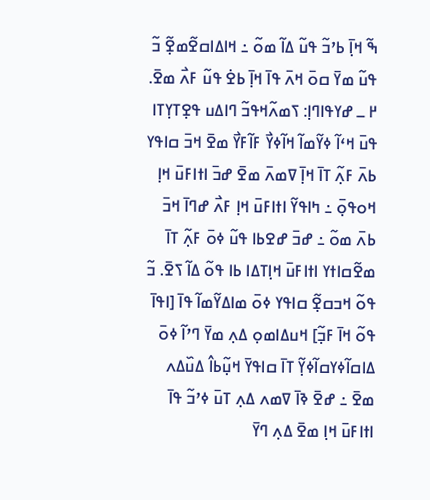ߒ߬ ߞߊ߲߫ ߕߴߏ߬ ߟߎ߬ ߡߊ߬ ߘߋ߬ ߸ ߞߊߡߊߛߐ߬ߘߐ߲߬ ߏ߬ ߟߎ߬ ߘߌ߫ ߛߋ߫ ߞߍ߫ ߟߊ߫ ߞߊ߲߫ ߕߐ߭ ߟߎ߬ ߓߍ߯ ߘߐ߫. ߂ ߺ ߝߌߟߊߣߊ߲: ߖߘߍ߬ߞߟߏ߬ ߣߊߡߎ ߟߐ߲ߠߌ߲ߠߊ ߟߎ߫ ߞߵߊ߬ ߦߌ߬ߘߊ߬ ߞߊ߬ߦߌ߯ ߓߊ߬ߓߌ߯ ߘߐ߫ ߞߏ߫ ߛߊߟߌ ߕߍ߫ ߓߍ߲߬ ߠߊ߫ ߞߊ߲߫ ߜߘߍ߫ ߘߐ߫ ߝߏ߫ ߊߙߊߓߎ߫ ߞߊ߲ ߞߋߟߋ߲߫ ߸ ߤߊߟߌ߬ ߊߙߊߓߎ߫ ߞߊ߲ ߓߍ߯ ߝߣߊ߫ ߞߏ߫ ߕߍ߫ ߘߋ߬ ߸ ߝߏ߫ ߝߐߕߊ ߟߎ߬ ߦߋ߫ ߓߍ߲߬ ߠߊ߫ ߘߐ߬ߛߊߙߌ ߊߙߊߓߎ߫ ߞߊ߲ߠߡߊ ߕߊ ߟߋ߬ ߡߊ߬ ߖߐ߫. ߏ߬ ߟߋ߬ ߞߏߛߐ߲߬ ߛߊߟߌ ߦߋ߫ ߘߊߡߌ߬ߘߊ߬ ߟߊ߫ [ߊߟߊ߫ ߟߋ߬ ߞߊ߫ ߓߏ߲߬] ߞߎߡߊߘߋ߲ ߡߍ߲ ߘߌ߫ ߣߴߊ߬ ߦߋ߫ ߡߊߛߊ߬ߦߌߛߊ߬ߦߌ߲߬ ߠߊ߫ ߛߊߟߌ߫ ߞߎ߲߬ߕߊ߮ ߡߎ߰ߡߍ ߘߐ߫ ߸ ߝߐ߫ ߢߊ߫ ߜߘߍ ߡߍ߲ ߠߎ߫ ߦߴߏ߬ ߟߊ߫ ߊߙߊߓߎ߫ ߞߊ߲ ߘߐ߫ ߡߍ߲ ߣߌ߫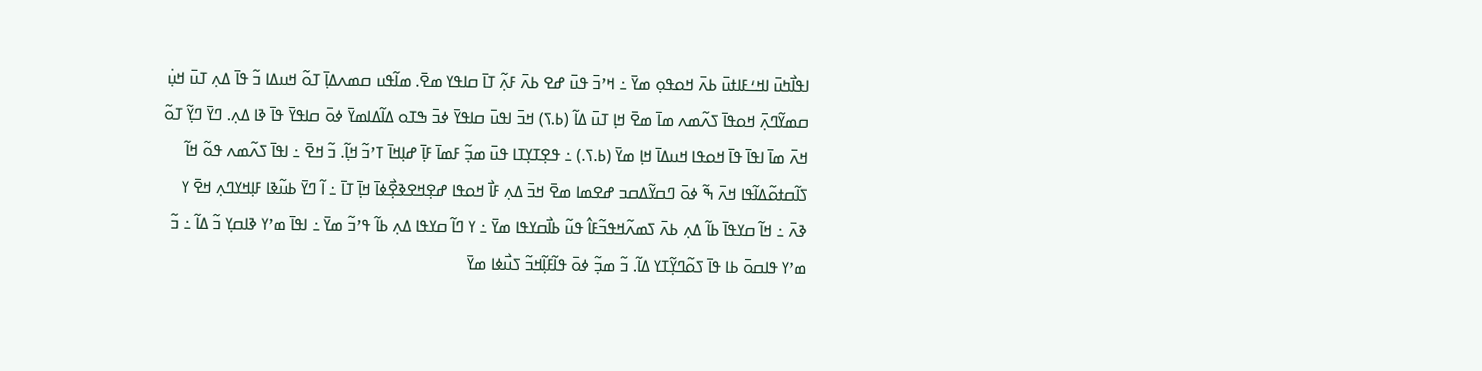ߊߟߊ߯ߤߎ߫ ߊߞߑߓߊߙߎ߫ ߕߍ߫ ߞߋߟߋ߲ ߘߌ߫ ߸ ߞߴߏ߫ ߟߎ߫ ߝߐ ߕߍ߫ ߓߍ߲߬ ߠߊ߫ ߛߊߟߌ ߘߐ߫. ߘߊ߬ߟߎ ߛߘߍߡߊ߲߫ ߠߋ߬ ߞߎߡߊ ߏ߬ ߟߊ߫ ߡߍ߲ ߠߎ߫ ߞߎ߲߭ ߛߘߌ߬ߣߍ߲߫ ߞߋߟߊ߫ ߖߍ߬ߘߍ ߘߊ߫ ߘߐ߫ ߞߊ߲ ߠߎ߫ ߡߊ߬ (ߕ.ߖ) ߞߏ߫ ߊߟߎ߫ ߛߊߟߌ߫ ߦߏ߫ ߒߠߋ ߡߊ߬ߡߊߘߌ߫ ߦߋ߫ ߛߊߟߌ߫ ߟߊ߫ ߢߊ ߡߍ߲. ߣߌ߫ ߣߌ߲߬ ߠߋ߬ ߞߍ߫ ߘߊ߫ ߊߟߊ߫ ߟߊ߫ ߞߋߟߊ ߞߎߡߊ߫ ߞߊ߲ ߘߌ߫ (ߕ.ߖ.) ߸ ߟߐ߲ߠߌ߲ߠߊ ߟߎ߫ ߘߏ߲߬ ߓߘߊ߫ ߓߊ߲߫ ߝߊ߲ߞߊ߫ ߠߴߏ߬ ߞߊ߲߬. ߏ߬ ߞߐ߫ ߸ ߊߟߊ߫ ߖߍ߬ߘߍ ߟߋ߬ ߞߊ߬ ߖߊ߬ߛߙߋ߬ߡߊ߬ߟߊ ߞߍ߫ ߒ߬ ߦߋ߫ ߣߛߌ߬ߡߛߏ ߝߐߘߊ ߘߐ߫ ߞߏ߫ ߡߍ߲ ߓߊ߯ ߞߋߟߊ ߝߐ߲ߞߐߢߐ߲߯ߦߊ߫ ߞߊ߲߫ ߠߊ߫ ߸ ߊ߬ ߣߌ߫ ߕߎ߬ߢߊ ߓߊ߲ߞߌߣߍ߲ ߞߐ߫ ߌ ߢߍ߫ ߸ ߞߊ߬ ߛߌߟߊ߫ ߕߊ߬ ߡߍ߲ ߕߍ߫ ߖߘߍ߬ߞߟߏ߬ߓߊ߮ ߟߎ߬ ߕߊ߯ߛߌߟߊ ߘߌ߫ ߸ ߌ ߣߊ߬ ߛߌߟߊ ߡߍ߲ ߕߊ߬ ߟߴߏ߬ ߘߌ߫ ߸ ߊߟߊ߫ ߘߴߌ ߢߊߛߌ߲ ߏ߬ ߡߊ߬ ߸ ߏ߬ ߘߴߌ ߟߊߛߋ߫ ߕߊ ߟߊ߫ ߖߋ߬ߣߌ߲߬ߠߌ ߡߊ߬. ߏ߬ ߘߏ߲߬ ߦߋ߫ ߟߊ߬ߓߊ߲߬ߞߏ߬ ߖߎ߯ߦߊ ߘߌ߫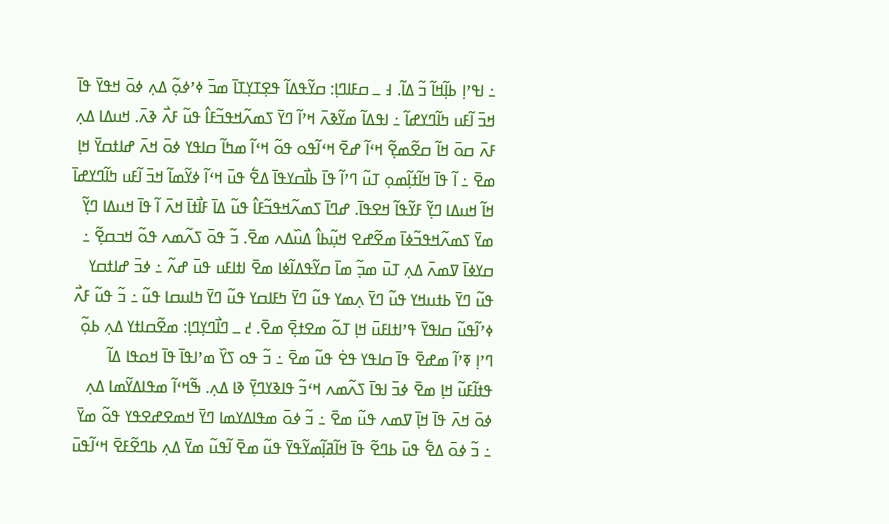߸ ߊߟߴߊ߲ ߕߊ߲߬ߞߊ߬ ߏ߬ ߡߊ߬. ߃ ߺ ߛߓߊߣߊ߲: ߛߌ߬ߟߡߊ߬ ߟߐ߲ߠߌ߲ߠߊ߫ ߘߏ߫ ߦߴߦߋ߲߬ ߡߍ߲ ߦߋ߫ ߞߟߌ߫ ߟߊ߫ ߞߏ߫ ߊ߬ߓߎ ߤߊ߬ߣߌߝߊ߬ ߸ ߊߟߡߊ߬ ߘߌ߬ߢߍ߫ ߞߴߊ߬ ߣߌ߫ ߖߘߍ߬ߞߟߏ߬ߓߊ߮ ߟߎ߬ ߓߍ߯ ߢߍ߫. ߞߎߡߊ ߡߍ߲ ߓߍ߫ ߛߋ߫ ߞߊ߬ ߛߐ߬ߘߐ߲߬ ߞߵߊ߬ ߝߐ߫ ߞߵߊ߬ߟߋ ߟߋ߬ ߞߵߊ߬ ߘߤߊ߬ ߛߊߟߌ ߦߋ߫ ߞߍ߫ ߝߊߙߛߌ߫ ߞߊ߲ ߘߐ߫ ߸ ߊ߬ ߟߊ߫ ߞߊ߬ߙߊ߲߬ߘߋ߲ ߠߎ߬ ߣߴߊ߬ ߟߊ߫ ߕߊ߯ߛߌߟߊ߫ ߡߐ߱ ߟߎ߫ ߞߵߊ߬ ߦߌ߬ߘߊ߬ ߞߏ߫ ߊ߬ߓߎ ߤߊ߬ߣߌߝߊ߫ ߞߊ߬ ߞߎߡߊ ߣߌ߲߬ ߓߌ߬ߟߊ߬ ߞߐߟߊ߫. ߝߣߊ߫ ߖߘߍ߬ߞߟߏ߬ߓߊ߮ ߟߎ߬ ߡߊ߫ ߓߊ߯ߙߊ߫ ߞߍ߫ ߊ߬ ߟߊ߫ ߞߎߡߊ ߣߌ߲߬ ߘߌ߫ ߖߘߍ߬ߞߟߏ߬ߦߊ߫ ߘߐ߬ߝߐ ߞߎ߲߬ߕߊ߮ ߡߎ߰ߡߍ ߘߐ߫. ߏ߬ ߟߋ߫ ߖߍ߬ߘߍ ߟߋ߬ ߞߏߛߐ߲߬ ߸ ߛߌߦߊ߫ ߜߘߍ߫ ߡߍ߲ ߠߎ߫ ߘߏ߲߬ ߘߊ߫ ߛߌ߬ߟߡߊ߬ߦߊ ߘߐ߫ ߊߙߊߓߎ ߟߎ߫ ߝߍ߬ ߸ ߦߏ߫ ߝߊߙߛߌ ߟߎ߬ ߣߌ߫ ߕߙߎߞߌ ߟߎ߬ ߣߌ߫ ߍ߲ߘߌ ߟߎ߬ ߣߌ߫ ߤߓߊߛߌ ߟߎ߬ ߣߌ߫ ߤߊߎߛߊ ߟߎ߬ ߸ ߏ߬ ߟߎ߬ ߓߍ߯ ߦߴߊ߬ߟߎ߬ ߛߊߟߌ߫ ߟߴߊߙߊߓߎ߫ ߞߊ߲ ߠߋ߬ ߘߐߙߐ߲߫ ߘߐ߫. ߄ ߺ ߣߊ߯ߣߌ߲ߣߊ߲: ߘߐ߬ߛߊߙߌ ߡߍ߲ ߕߋ߲߬ ߣߴߊ߲ ߧߴߊ߬ ߘߝߐ߫ ߟߊ߫ ߛߊߟߌ ߟߐ߭ ߟߎ߬ ߘߐ߫ ߸ ߏ߬ ߟߋ ߖߌ߰ ߘߴߊߟߊ߫ ߟߊ߫ ߞߋߟߊ ߡߊ߬ ߟߙߊ߬ߓߎ߬ ߞߊ߲ ߘߐ߫ ߦߏ߫ ߊߟߊ߫ ߖߍ߬ߘߍ ߞߵߏ߬ ߟߊߢߌߣߌ߲߫ ߢߊ ߡߍ߲. ߒ߬ߞߵߊ߬ ߘߟߊߡߌ߬ߘߊ ߡߍ߲ ߦߋ߫ ߞߍ߫ ߟߊ߫ ߞߊ߲߫ ߜߘߍ ߟߎ߬ ߘߐ߫ ߸ ߏ߬ ߦߋ߫ ߘߟߊߡߌߘߊ ߣߌ߫ ߞߘߐߝߐߟߌ ߟߋ߬ ߘߌ߫ ߸ ߏ߬ ߦߋ߫ ߡߐ߱ ߟߎ߫ ߕߣߐ߬ ߟߊ߫ ߞߊ߬ߥߊ߲߬ߘߌ߬ߟߌ߫ ߟߎ߬ ߘߐ߫ ߊ߬ߟߎ߬ ߘߌ߫ ߡߍ߲ ߕߣߐ߬ߓߐ߫ ߞߵߊ߬ߟߎ߫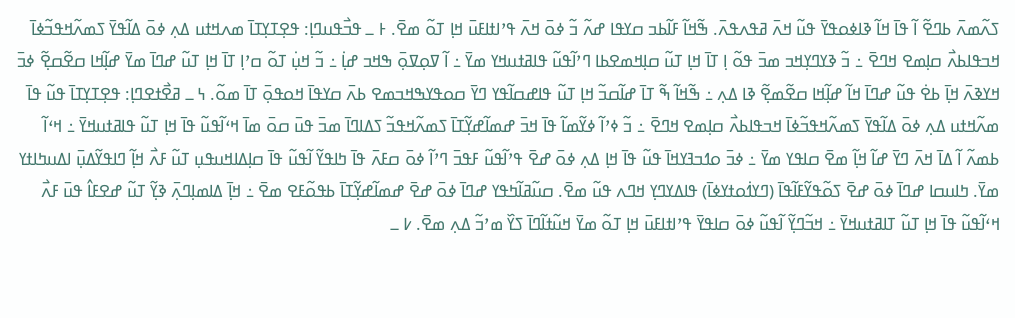ߖߍ߬ߘߍ߫ ߕߣߐ߬ ߊ߬ ߟߊ߫ ߞߊ߬ ߢߊߦߋߟߌ߫ ߟߎ߬ ߞߍ߫ ߥߟߍߟߍ߫. ߒ߬ߞߊ߬ ߓߊ߬ߕߏ ߛߌߟߊ ߝߍ߬ ߏ߬ ߦߋ߫ ߞߍ߫ ߟߴߊߙߊߓߎ߫ ߞߊ߲ ߠߋ߬ ߘߐ߫. ߅ ߺ ߟߏ߯ߟߎߣߊ߲: ߟߐ߲ߠߌ߲ߠߊ߫ ߘߍߞߙߎ ߡߍ߲ ߦߋ߫ ߡߊ߬ߟߌ߫ ߖߘߍ߬ߞߟߏ߬ߦߊ߫ ߞߏߟߊߕߍ߯ ߛߊ߲ߘߐ ߞߣߐ߫ ߸ ߏ߬ ߢߌߣߌ߲ߞߏ ߘߏ߫ ߟߋ߬ ߊ߲ ߠߊ߫ ߞߊ߲ ߠߎ߬ ߛߊ߲ߞߘߐߕߊ ߣߴߊ߬ߟߎ߬ ߟߊߥߙߎߞߌ ߘߌ߫ ߸ ߊ߬ ߜߋ߲ߜߋ߲߫ ߒߞߏ ߝߊ߲߭ ߸ ߏ߬ ߞߎ߲߭ ߠߋ߬ ߛߴߊ߲ ߠߊ߫ ߞߊ߲ ߠߎ߬ ߝߣߊ߫ ߘߌ߫ ߝߊ߲߬ߞߊ ߛߐ߬ߛߐ߲߬ ߦߏ߫ ߞߌߢߍ߫ ߞߊ߲߫ ߕߐ߭ ߟߎ߬ ߝߣߊ߫ ߞߊ߬ ߝߊ߲߬ߞߊ ߛߐ߬ߘߐ߲߬ ߢߊ ߡߍ߲ ߸ ߒ߬ߞߊ߬ ߒ߬ ߠߊ߫ ߝߊ߬ߛߏ߬ ߞߊ߲ ߠߎ߬ ߟߊߝߛߊ߬ߟߌ ߣߌ߫ ߛߋߟߌߒߞߏߘߐ ߕߍ߫ ߛߌߟߊ߫ ߞߋߟߋ߲߫ ߠߊ߫ ߘߋ߬. ߆ ߺ ߥߐ߯ߙߐߣߊ߲: ߟߐ߲ߠߌ߲ߠߊ߫ ߟߎ߬ ߟߊ߫ ߘߍ߬ߞߙߎ ߡߍ߲ ߦߋ߫ ߡߊ߬ߟߌ߫ ߖߘߍ߬ߞߟߏ߬ߦߊ߫ ߞߏߟߊߕߍ߯ ߛߊ߲ߘߐ ߞߣߐ߫ ߸ ߏ߬ ߦߴߊ߬ ߦߌ߬ߘߊ߬ ߟߊ߫ ߞߏ߫ ߝߘߊ߬ߝߌ߲߬ߠߊ߫ ߖߘߍ߬ߞߟߏ߬ ߖߡߊߣߊ߫ ߘߏ߫ ߟߎ߫ ߛߋ߫ ߘߊ߫ ߞߵߊ߬ߟߎ߬ ߟߊ߫ ߞߊ߲ ߠߎ߬ ߟߊߥߙߎߞߌ߫ ߸ ߞߵߊ߬ ߕߘߍ߬ ߊ߬ ߡߊ߫ ߞߍ߫ ߣߌ߫ ߝߊ߬ ߞߊ߲߬ ߘߐ߫ ߛߊߟߌ ߘߌ߫ ߸ ߦߏ߫ ߋߗߏߔߌߞߊ߫ ߟߎ߬ ߟߊ߫ ߞߊ߲ ߡߍ߲ ߦߋ߫ ߝߐ߫ ߟߴߊ߬ߟߎ߬ ߓߟߏ߫ ߣߴߊ߬ ߦߋ߫ ߛߓߍ߫ ߟߊ߫ ߤߊߟߌ߬ ߊ߬ߟߎ߬ ߟߊ߫ ߛߊ߲ߡߊߞߎߟߎ߲ ߠߎ߬ ߓߍ߯ ߞߊ߲߬ ߣߊߟߌ߬ߡߎ߲߫ ߊߡߎߤߊߙߌ ߘߌ߫. ߤߊߎߛߊ ߝߣߊ߫ ߦߋ߫ ߝߐ߫ ߖߋ߬ߟߌ߬ߓߊ߬ߟߊ߫ (ߣߌߗ߭ߋߙߌߦߊ߫) ߟߊߡߌߣߌ߲ ߞߣߍ ߟߎ߬ ߘߐ߫. ߛߎ߬ߥߊ߬ߤߟߌ ߝߣߊ߫ ߦߋ߫ ߝߐ߫ ߝߘߊ߬ߝߌ߲߬ߠߊ߫ ߕߟߋ߬ߓߐ ߘߐ߫ ߸ ߞߊ߲߫ ߡߊߘߊ߲ߣߍ߲߫ ߢߌ߲߬ ߠߎ߬ ߝߐߓߊ߮ ߟߎ߫ ߓߍ߯ ߞߵߊ߬ߟߎ߬ ߟߊ߫ ߞߊ߲ ߠߎ߬ ߠߊߥߙߎߞߌ߫ ߸ ߞߏ߬ߣߌ߲߬ ߊ߬ߟߎ߬ ߦߋ߫ ߛߊߟߌ߫ ߟߴߊߙߊߓߎ߫ ߞߊ߲ ߠߋ߬ ߘߌ߫ ߞߎ߬ߙߊ߬ߣߊ߫ ߖߌ߰ ߘߴߏ߬ ߡߍ߲ ߘߐ߫. ߇ ߺ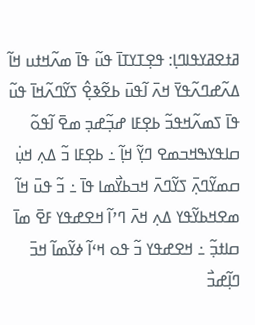ߥߙߐߥߌߟߊߣߊ߲: ߟߐ߲ߠߌߠߊ߫ ߟߎ߬ ߟߊ߫ ߘߍ߬ߞߙߎ ߞߊ߬ ߡߍ߬ߝߣߍ߬ߟߌ߫ ߞߍ߫ ߊ߬ߟߎ߫ ߕߐ߬ߢߐ߲߮ ߖߌ߬ߣߍ߬ߞߊ߫ ߟߎ߬ ߟߊ߫ ߖߘߍ߬ߞߟߏ߬ ߕߐ߲ߓߊ ߝߏ߲߬ߝߏ߲ ߘߐ߫ ߊ߬ߟߋ߬ ߛߊߟߌߒߞߏߘߐ ߣߌ߲߬ ߞߊ߲߬ ߸ ߕߐ߲ߓߊ ߏ߬ ߡߍ߲ ߞߎ߲߭ ߛߘߌ߬ߣߍ߲߫ ߖߌ߬ߣߍ߫ ߞߏߕߌ߯ߘߊ ߟߊ߫ ߸ ߏ߬ ߟߎ߫ ߞߊ߬ ߘߐߞߕߌ߬ߟߌ ߡߍ߲ ߞߍ߫ ߣߴߊ߬ ߞߐߝߟߌ ߓߐ߫ ߘߊ߫ ߛߊߙߏ߲߬ ߸ ߞߐߝߟߌ ߏ߬ ߟߋ ߞߵߊ߬ ߦߌ߬ߘߊ߬ ߞߏ߫ ߣߊ߲߬ߝߏ߯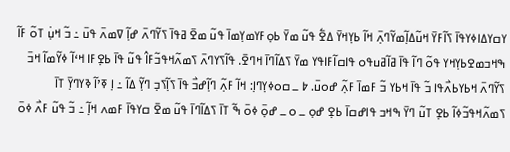ߌߛߌߡߊߦߌߟߊ߫ ߖߊ߬ߓߌ߫ ߞߎ߬ߡߊ߲߬ߘߌ߬ߣߍ߲߫ ߞߊ߬ ߕߌ߲ߞߌ߫ ߡߐ߱ ߟߎ߬ ߘߌ߫ ߕߋ߲ߓߌߘߌ߲ߘߊ߫ ߟߎ߬ ߘߐ߫ ߥߟߊ߫ ߖߌ߬ߣߍ߫ ߝߊ߲߬ ߜߘߍ߫ ߟߎ߫ ߸ ߏ߬ ߞߎ߲߭ ߠߋ߬ ߓߊ߬ ߒߞߏߘߐߕߌ߲ߞߌ ߟߋ߬ ߣߊ߬ ߟߊ߫ ߥߊ߬ߥߎߟߋ ߟߊߛߊ߬ߓߊߟߌ ߘߌ߫ ߖߡߊ߬ߣߊ߫ ߞߣߐ߫. ߟߊ߬ߖߌߣߍ߫ ߖߘߍ߬ߞߟߏ߬ߓߊ߮ ߟߎ߬ ߟߊ߫ ߕߐ߲ߓߊ ߞߵߊ߬ ߦߌ߬ߘߊ߬ ߞߏ߫ ߖߌ߬ߣߍ߫ ߞߕߌߕߍ߯ߟߊ ߏ߬ ߟߊ߫ ߞߕߌ ߏ߬ ߓߘߊ߫ ߓߍ߲߬ ߝߋߎ߫. ߈ ߺ ߛߋߦߌ߲ߣߊ߲: ߞߊ߬ ߓߍ߲߬ ߣߊ߲߬ߝߏ߯ ߟߊ߫ ߖߊ߲߬ߖߏ߲ ߣߌ߲߬ ߡߊ߬ ߸ ߊ߲ ߧߴߊ߬ ߢߌߣߌ߲߫ ߠߊ߫ ߖߘߍ߬ߞߟߏ߬ߦߊ߬ ߕߐ߲ ߠߎ߬ ߣߌ߫ ߒߞߏ ߟߊߝߛߊ߫ ߕߐ߲ ߝߋ߲ ߺ ߋ ߺ ߝߋ߲߫ ߦߋ߫ ߒ߬ ߠߊ߫ ߖߡߊ߬ߣߊ߫ ߟߎ߬ ߘߐ߫ ߛߌߟߊ߫ ߓߘߍ ߞߊ߲߬ ߸ ߏ߬ ߟߎ߬ ߓߍ߯ ߦߋ߫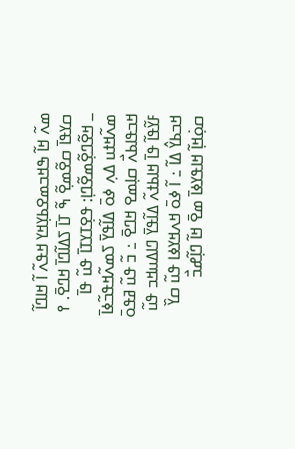ߘߍ߬ ߞߊ߬ ߒߞߏߘߐߕߌ߲ߞߌ ߞߟߍ߬ ߊ߬ ߞߊߣߊ߬ ߛߌߟߊ߫ ߛߐ߬ߘߐ߲߬ ߒ߬ ߠߊ߫ ߖߡߊ߬ߣߊ߫ ߞߣߐ߫. ߉ ߺ ߞߐ߬ߣߐ߲߬ߘߐ߬ߣߊ߲: ߟߐ߲ߠߌߠߊ߫ ߟߎ߬ ߟߊ߫ ߘߍ߬ߞߙߎ ߡߍ߲ ߦߋ߫ ߡߊ߬ߟߌ߫ ߖߘߍ߬ߞߟߏ߬ߦߊ߫ ߞߏߟߊߕߍ߯ ߛߊ߲ߘߐ ߞߣߐ߫ ߸ ߏ߬ ߟߎ߬ ߥߟߋ߫ ߓߌ߬ߟߊ߬ ߟߊ߫ ߞߊߕߙߍ߬ ߡߊ߬ߟߌ߫ ߣߊߡߎߞߏ ߟߎ߬ ߞߏߕߌ߮ ߡߊ߬ ߸ ߊ߬ ߦߋ߫ ߞߍߞߌߦߊ ߟߎ߬ ߛߌ߰ ߛߋ߲߭ߞߊ߲߬ ߞߊߟߌߦߊ߫ ߘߐ߫ ߞߊ߬ ߣߊ߲߬ߝߏ߯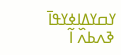ߌߛߌߡߊߦߌߟߊ߫ ߢߍߕߍ߰ ߊ߬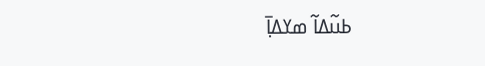ߕߎ߬ߡߊ߬ ߘߌߡߊ߲߫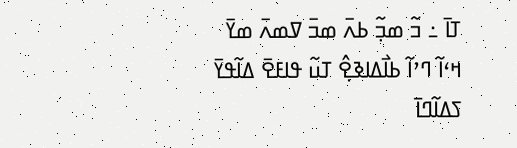ߠߊ߫ ߸ ߏ߬ ߘߏ߲߬ ߕߍ߫ ߘߏ߫ ߜߘߍ߫ ߘߌ߫ ߞߵߊ߬ ߣߴߊ߬ ߕߊ߯ߡߊߢߐ߲߮ ߠߎ߬ ߟߊߓߐ߫ ߡߊ߬ߟߌ߫ ߖߡߊ߬ߣߊ߫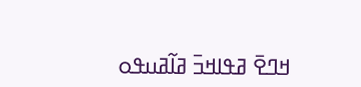ߞߣߐ߫ ߥߟߊߞߏ߫ ߥߊ߬ߥߎߟߋ